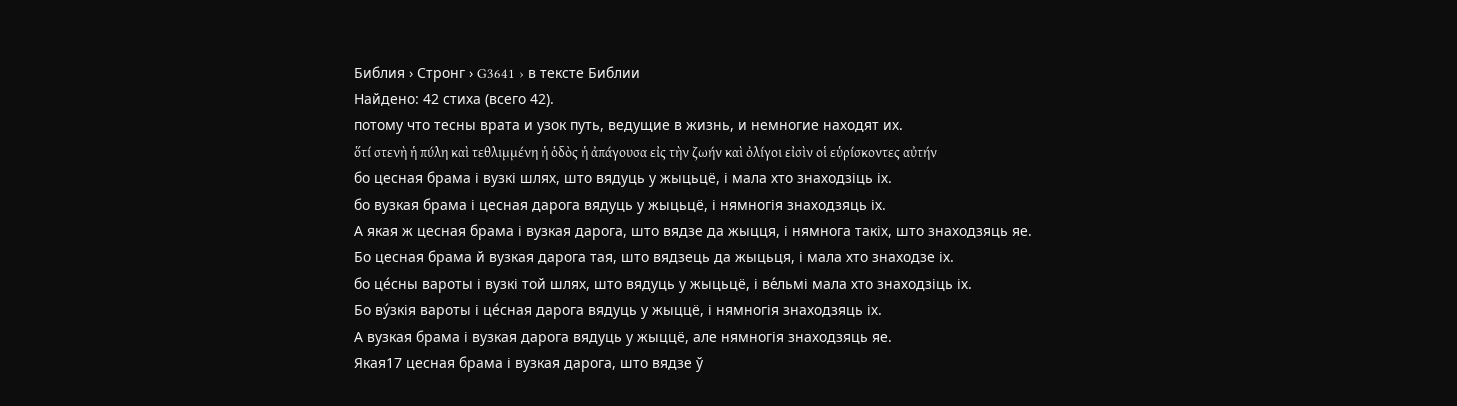Библия › Стронг › G3641 › в тексте Библии
Найдено: 42 стиха (всего 42).
потому что тесны врата и узок путь, ведущие в жизнь, и немногие находят их.
ὅτί στενὴ ἡ πύλη καὶ τεθλιμμένη ἡ ὁδὸς ἡ ἀπάγουσα εἰς τὴν ζωήν καὶ ὀλίγοι εἰσὶν οἱ εὑρίσκοντες αὐτήν
бо цесная брама і вузкі шлях, што вядуць у жыцьцё, і мала хто знаходзіць іх.
бо вузкая брама і цесная дарога вядуць у жыцьцё, і нямногія знаходзяць іх.
А якая ж цесная брама і вузкая дарога, што вядзе да жыцця, і нямнога такіх, што знаходзяць яе.
Бо цесная брама й вузкая дарога тая, што вядзець да жыцьця, і мала хто знаходзе іх.
бо це́сны вароты і вузкі той шлях, што вядуць у жыцьцё, і ве́льмі мала хто знаходзіць іх.
Бо ву́зкія вароты і це́сная дарога вядуць у жыццё, і нямногія знаходзяць іх.
А вузкая брама і вузкая дарога вядуць у жыццё, але нямногія знаходзяць яе.
Якая17 цесная брама і вузкая дарога, што вядзе ў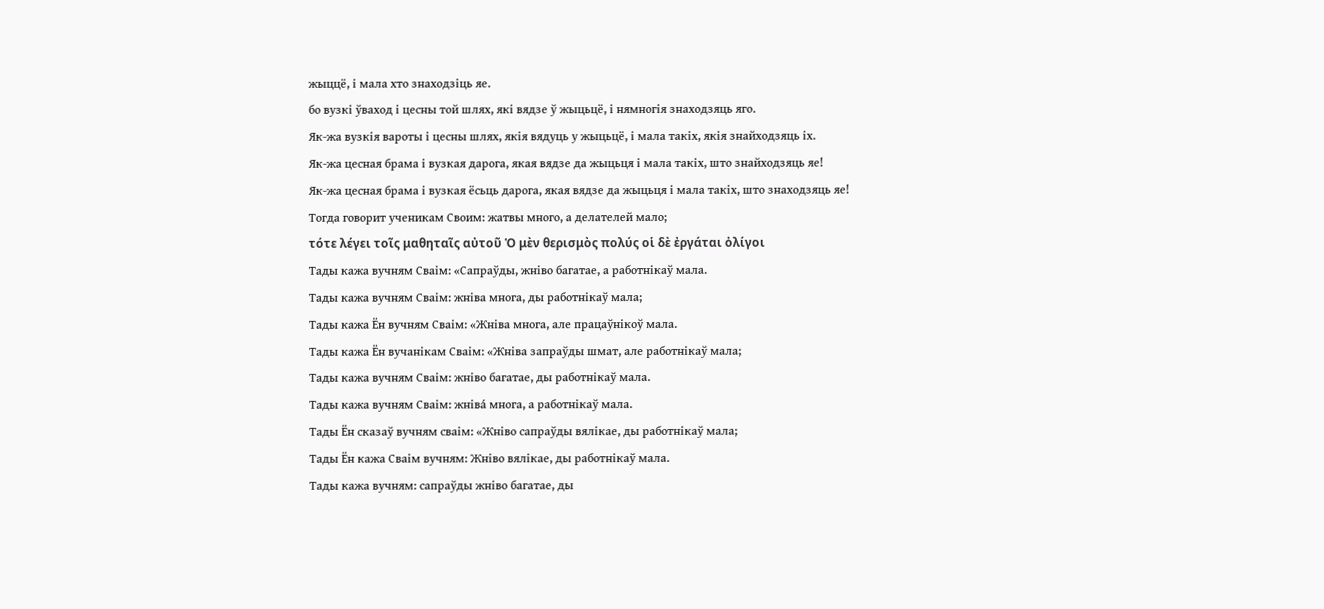жыццё, і мала хто знаходзіць яе.
бо вузкі ўваход і цесны той шлях, які вядзе ў жыцьцё, і нямногія знаходзяць яго.
Як-жа вузкія вароты і цесны шлях, якія вядуць у жыцьцё, і мала такіх, якія знайходзяць іх.
Як-жа цесная брама і вузкая дарога, якая вядзе да жыцьця і мала такіх, што знайходзяць яе!
Як-жа цесная брама і вузкая ёсьць дарога, якая вядзе да жыцьця і мала такіх, што знаходзяць яе!
Тогда говорит ученикам Своим: жатвы много, а делателей мало;
τότε λέγει τοῖς μαθηταῖς αὐτοῦ Ὁ μὲν θερισμὸς πολύς οἱ δὲ ἐργάται ὀλίγοι
Тады кажа вучням Сваім: «Сапраўды, жніво багатае, а работнікаў мала.
Тады кажа вучням Сваім: жніва многа, ды работнікаў мала;
Тады кажа Ён вучням Сваім: «Жніва многа, але працаўнікоў мала.
Тады кажа Ён вучанікам Сваім: «Жніва запраўды шмат, але работнікаў мала;
Тады кажа вучням Сваім: жніво багатае, ды работнікаў мала.
Тады кажа вучням Сваім: жніва́ многа, а работнікаў мала.
Тады Ён сказаў вучням сваім: «Жніво сапраўды вялікае, ды работнікаў мала;
Тады Ён кажа Сваім вучням: Жніво вялікае, ды работнікаў мала.
Тады кажа вучням: сапраўды жніво багатае, ды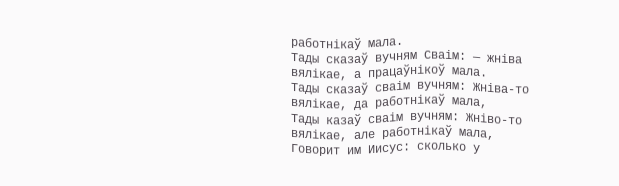работнікаў мала.
Тады сказаў вучням Сваім: — жніва вялікае, а працаўнікоў мала.
Тады сказаў сваім вучням: Жніва-то вялікае, да работнікаў мала,
Тады казаў сваім вучням: Жніво-то вялікае, але работнікаў мала,
Говорит им Иисус: сколько у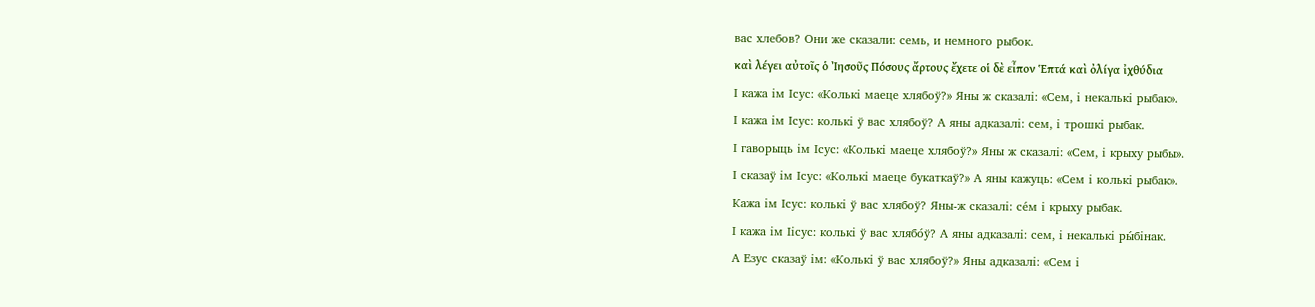вас хлебов? Они же сказали: семь, и немного рыбок.
καὶ λέγει αὐτοῖς ὁ Ἰησοῦς Πόσους ἄρτους ἔχετε οἱ δὲ εἶπον Ἑπτά καὶ ὀλίγα ἰχθύδια
І кажа ім Ісус: «Колькі маеце хлябоў?» Яны ж сказалі: «Сем, і некалькі рыбак».
І кажа ім Ісус: колькі ў вас хлябоў? А яны адказалі: сем, і трошкі рыбак.
І гаворыць ім Ісус: «Колькі маеце хлябоў?» Яны ж сказалі: «Сем, і крыху рыбы».
І сказаў ім Ісус: «Колькі маеце букаткаў?» А яны кажуць: «Сем і колькі рыбак».
Кажа ім Ісус: колькі ў вас хлябоў? Яны-ж сказалі: се́м і крыху рыбак.
І кажа ім Іісус: колькі ў вас хлябо́ў? А яны адказалі: сем, і некалькі ры́бінак.
А Езус сказаў ім: «Колькі ў вас хлябоў?» Яны адказалі: «Сем і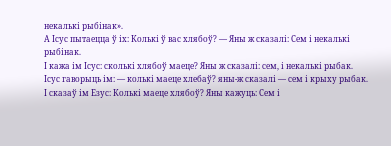некалькі рыбінак».
А Ісус пытаецца ў іх: Колькі ў вас хлябоў? — Яны ж сказалі: Сем і некалькі рыбінак.
І кажа ім Ісус: сколькі хлябоў маеце? Яны ж сказалі: сем, і некалькі рыбак.
Ісус гаворыць ім: — колькі маеце хлебаў? яны-ж сказалі — сем і крыху рыбак.
І сказаў ім Езус: Колькі маеце хлябоў? Яны кажуць: Сем і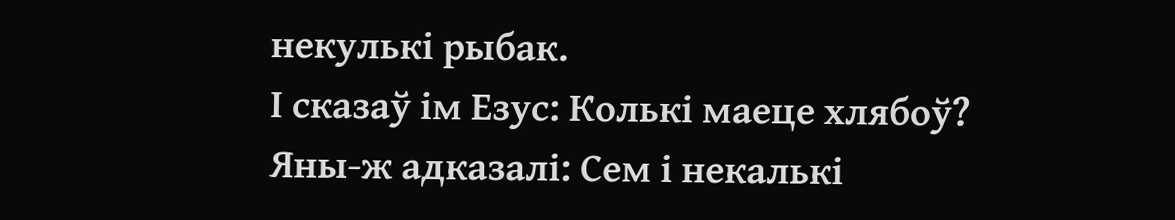некулькі рыбак.
І сказаў ім Езус: Колькі маеце хлябоў? Яны-ж адказалі: Сем і некалькі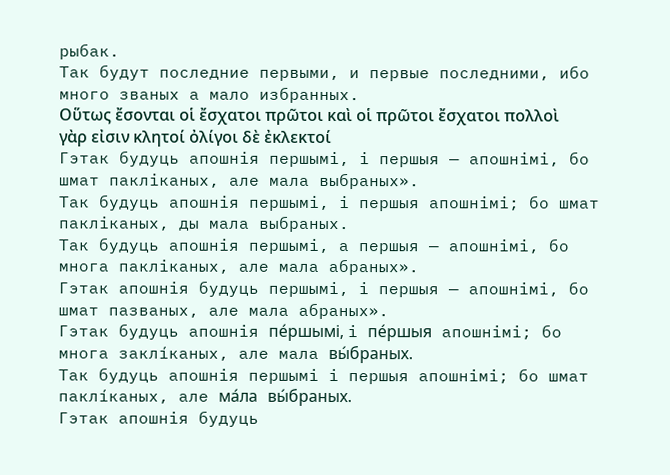рыбак.
Так будут последние первыми, и первые последними, ибо много званых а мало избранных.
Οὕτως ἔσονται οἱ ἔσχατοι πρῶτοι καὶ οἱ πρῶτοι ἔσχατοι πολλοὶ γὰρ εἰσιν κλητοί ὀλίγοι δὲ ἐκλεκτοί
Гэтак будуць апошнія першымі, і першыя — апошнімі, бо шмат пакліканых, але мала выбраных».
Так будуць апошнія першымі, і першыя апошнімі; бо шмат пакліканых, ды мала выбраных.
Так будуць апошнія першымі, а першыя — апошнімі, бо многа пакліканых, але мала абраных».
Гэтак апошнія будуць першымі, і першыя — апошнімі, бо шмат пазваных, але мала абраных».
Гэтак будуць апошнія пе́ршымі, і пе́ршыя апошнімі; бо многа заклíканых, але мала вы́браных.
Так будуць апошнія першымі і першыя апошнімі; бо шмат паклíканых, але ма́ла вы́браных.
Гэтак апошнія будуць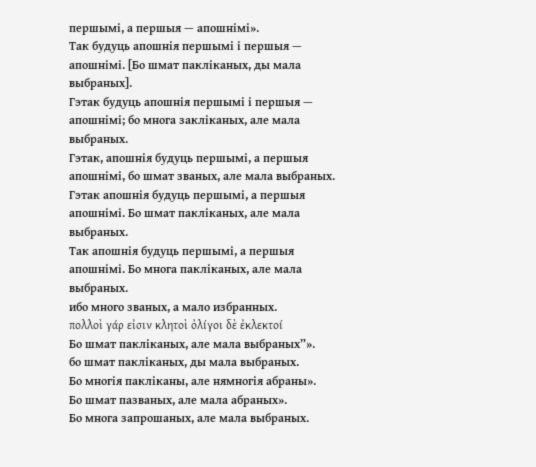першымі, а першыя — апошнімі».
Так будуць апошнія першымі і першыя — апошнімі. [Бо шмат пакліканых, ды мала выбраных].
Гэтак будуць апошнія першымі і першыя — апошнімі; бо многа закліканых, але мала выбраных.
Гэтак, апошнія будуць першымі, а першыя апошнімі, бо шмат званых, але мала выбраных.
Гэтак апошнія будуць першымі, а першыя апошнімі. Бо шмат пакліканых, але мала выбраных.
Так апошнія будуць першымі, а першыя апошнімі. Бо многа пакліканых, але мала выбраных.
ибо много званых, а мало избранных.
πολλοὶ γάρ εἰσιν κλητοὶ ὀλίγοι δὲ ἐκλεκτοί
Бо шмат пакліканых, але мала выбраных”».
бо шмат пакліканых, ды мала выбраных.
Бо многія пакліканы, але нямногія абраны».
Бо шмат пазваных, але мала абраных».
Бо многа запрошаных, але мала выбраных.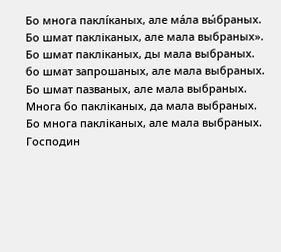Бо многа паклíканых, але ма́ла вы́браных.
Бо шмат пакліканых, але мала выбраных».
Бо шмат пакліканых, ды мала выбраных.
бо шмат запрошаных, але мала выбраных.
Бо шмат пазваных, але мала выбраных.
Многа бо пакліканых, да мала выбраных.
Бо многа пакліканых, але мала выбраных.
Господин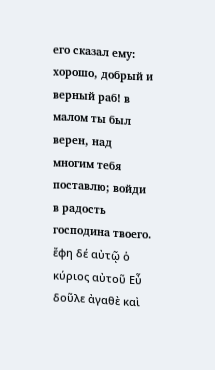его сказал ему: хорошо, добрый и верный раб! в малом ты был верен, над многим тебя поставлю; войди в радость господина твоего.
ἔφη δέ αὐτῷ ὁ κύριος αὐτοῦ Εὖ δοῦλε ἀγαθὲ καὶ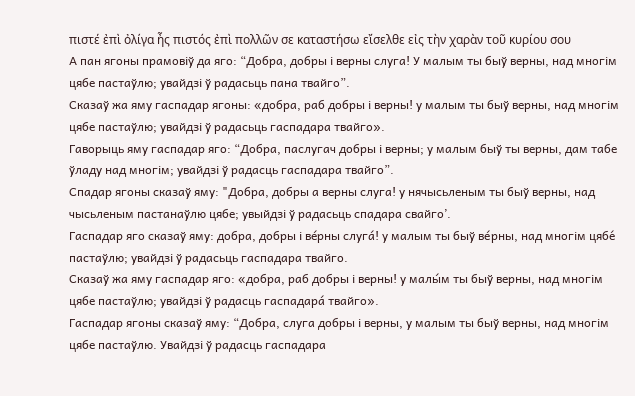πιστέ ἐπὶ ὀλίγα ἦς πιστός ἐπὶ πολλῶν σε καταστήσω εἴσελθε εἰς τὴν χαρὰν τοῦ κυρίου σου
А пан ягоны прамовіў да яго: “Добра, добры і верны слуга! У малым ты быў верны, над многім цябе пастаўлю; увайдзі ў радасьць пана твайго”.
Сказаў жа яму гаспадар ягоны: «добра, раб добры і верны! у малым ты быў верны, над многім цябе пастаўлю; увайдзі ў радасьць гаспадара твайго».
Гаворыць яму гаспадар яго: “Добра, паслугач добры і верны; у малым быў ты верны, дам табе ўладу над многім; увайдзі ў радасць гаспадара твайго”.
Спадар ягоны сказаў яму: "Добра, добры а верны слуга! у нячысьленым ты быў верны, над чысьленым пастанаўлю цябе; увыйдзі ў радасьць спадара свайго’.
Гаспадар яго сказаў яму: добра, добры і ве́рны слуга́! у малым ты быў ве́рны, над многім цябе́ пастаўлю; увайдзі ў радасьць гаспадара твайго.
Сказаў жа яму гаспадар яго: «добра, раб добры і верны! у малы́м ты быў верны, над многім цябе пастаўлю; увайдзі ў радасць гаспадара́ твайго».
Гаспадар ягоны сказаў яму: “Добра, слуга добры і верны, у малым ты быў верны, над многім цябе пастаўлю. Увайдзі ў радасць гаспадара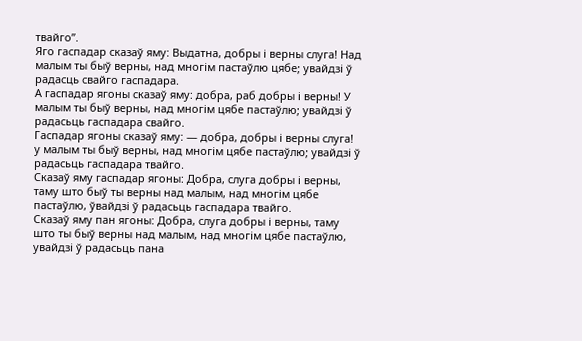твайго”.
Яго гаспадар сказаў яму: Выдатна, добры і верны слуга! Над малым ты быў верны, над многім пастаўлю цябе; увайдзі ў радасць свайго гаспадара.
А гаспадар ягоны сказаў яму: добра, раб добры і верны! У малым ты быў верны, над многім цябе пастаўлю; увайдзі ў радасьць гаспадара свайго.
Гаспадар ягоны сказаў яму: — добра, добры і верны слуга! у малым ты быў верны, над многім цябе пастаўлю; увайдзі ў радасьць гаспадара твайго.
Сказаў яму гаспадар ягоны: Добра, слуга добры і верны, таму што быў ты верны над малым, над многім цябе пастаўлю, ўвайдзі ў радасьць гаспадара твайго.
Сказаў яму пан ягоны: Добра, слуга добры і верны, таму што ты быў верны над малым, над многім цябе пастаўлю, увайдзі ў радасьць пана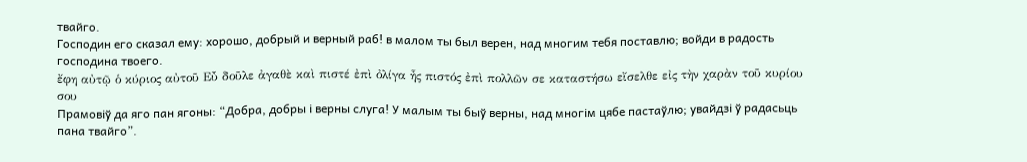твайго.
Господин его сказал ему: хорошо, добрый и верный раб! в малом ты был верен, над многим тебя поставлю; войди в радость господина твоего.
ἔφη αὐτῷ ὁ κύριος αὐτοῦ Εὖ δοῦλε ἀγαθὲ καὶ πιστέ ἐπὶ ὀλίγα ἦς πιστός ἐπὶ πολλῶν σε καταστήσω εἴσελθε εἰς τὴν χαρὰν τοῦ κυρίου σου
Прамовіў да яго пан ягоны: “Добра, добры і верны слуга! У малым ты быў верны, над многім цябе пастаўлю; увайдзі ў радасьць пана твайго”.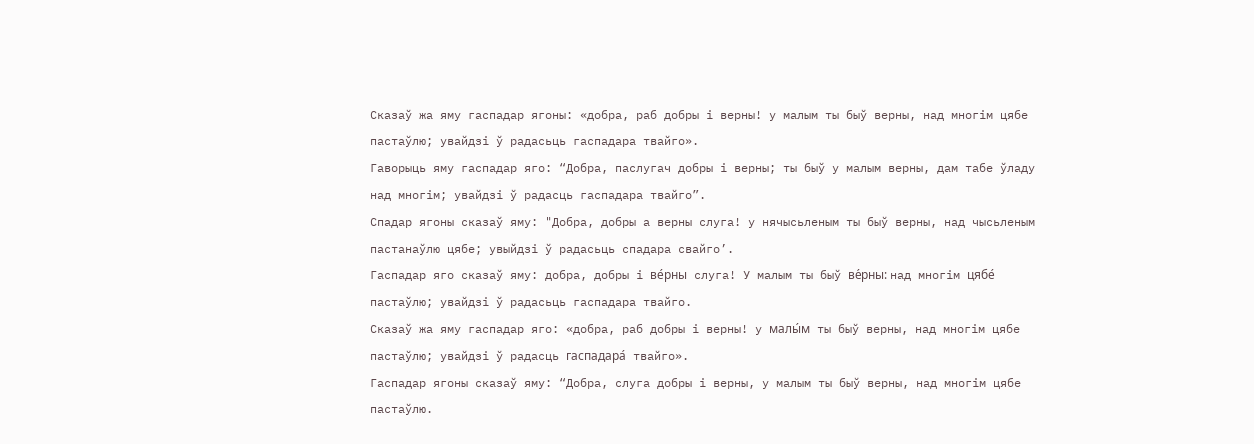Сказаў жа яму гаспадар ягоны: «добра, раб добры і верны! у малым ты быў верны, над многім цябе пастаўлю; увайдзі ў радасьць гаспадара твайго».
Гаворыць яму гаспадар яго: “Добра, паслугач добры і верны; ты быў у малым верны, дам табе ўладу над многім; увайдзі ў радасць гаспадара твайго”.
Спадар ягоны сказаў яму: "Добра, добры а верны слуга! у нячысьленым ты быў верны, над чысьленым пастанаўлю цябе; увыйдзі ў радасьць спадара свайго’.
Гаспадар яго сказаў яму: добра, добры і ве́рны слуга! У малым ты быў ве́рны: над многім цябе́ пастаўлю; увайдзі ў радасьць гаспадара твайго.
Сказаў жа яму гаспадар яго: «добра, раб добры і верны! у малы́м ты быў верны, над многім цябе пастаўлю; увайдзі ў радасць гаспадара́ твайго».
Гаспадар ягоны сказаў яму: “Добра, слуга добры і верны, у малым ты быў верны, над многім цябе пастаўлю.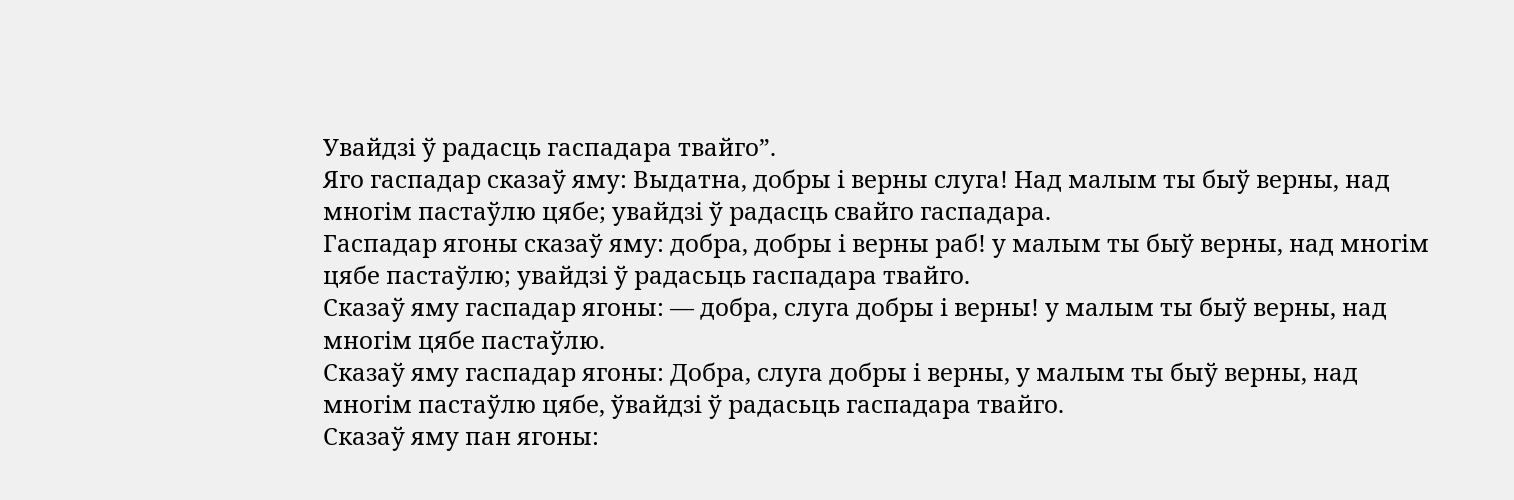Увайдзі ў радасць гаспадара твайго”.
Яго гаспадар сказаў яму: Выдатна, добры і верны слуга! Над малым ты быў верны, над многім пастаўлю цябе; увайдзі ў радасць свайго гаспадара.
Гаспадар ягоны сказаў яму: добра, добры і верны раб! у малым ты быў верны, над многім цябе пастаўлю; увайдзі ў радасьць гаспадара твайго.
Сказаў яму гаспадар ягоны: — добра, слуга добры і верны! у малым ты быў верны, над многім цябе пастаўлю.
Сказаў яму гаспадар ягоны: Добра, слуга добры і верны, у малым ты быў верны, над многім пастаўлю цябе, ўвайдзі ў радасьць гаспадара твайго.
Сказаў яму пан ягоны: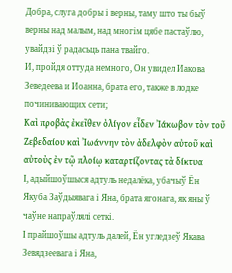Добра, слуга добры і верны, таму што ты быў верны над малым, над многім цябе пастаўлю, увайдзі ў радасьць пана твайго.
И, пройдя оттуда немного, Он увидел Иакова Зеведеева и Иоанна, брата его, также в лодке починивающих сети;
Καὶ προβὰς ἐκεῖθεν ὀλίγον εἶδεν Ἰάκωβον τὸν τοῦ Ζεβεδαίου καὶ Ἰωάννην τὸν ἀδελφὸν αὐτοῦ καὶ αὐτοὺς ἐν τῷ πλοίῳ καταρτίζοντας τὰ δίκτυα
І, адыйшоўшыся адтуль недалёка, убачыў Ён Якуба Заўдыявага і Яна, брата ягонага, як яны ў чаўне напраўлялі сеткі.
І прайшоўшы адтуль далей, Ён угледзеў Якава Зевядзеевага і Яна,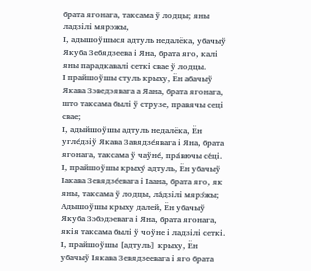брата ягонага, таксама ў лодцы; яны ладзілі мярэжы,
І, адышоўшыся адтуль недалёка, убачыў Якуба Зебядзеева і Яна, брата яго, калі яны парадкавалі сеткі свае ў лодцы.
І прайшоўшы стуль крыху, Ён абачыў Якава Зэведэявага а Яана, брата ягонага, што таксама былі ў струзе, правячы сеці свае;
І, адыйшоўшы адтуль недалёка, Ён угле́дзіў Якава Завядзе́явага і Яна, брата ягонага, таксама ў чаўне́, пра́вючы се́ці.
І, прайшоўшы крыху́ адтуль, Ён убачыў Іакава Зевядзе́евага і Іаана, брата яго, як яны, таксама ў лодцы, ла́дзілі мярэ́жы;
Адышоўшы крыху далей, Ён убачыў Якуба Зэбэдэевага і Яна, брата ягонага, якія таксама былі ў чоўне і ладзілі сеткі.
І, прайшоўшы [адтуль] крыху, Ён убачыў Іякава Зевядзеевага і яго брата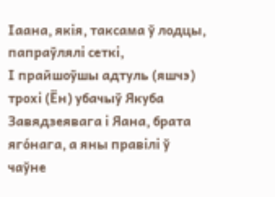Іаана, якія, таксама ў лодцы, папраўлялі сеткі,
І прайшоўшы адтуль (яшчэ) трохі (Ён) убачыў Якуба Завядзеявага і Яана, брата яго́нага, а яны правілі ў чаўне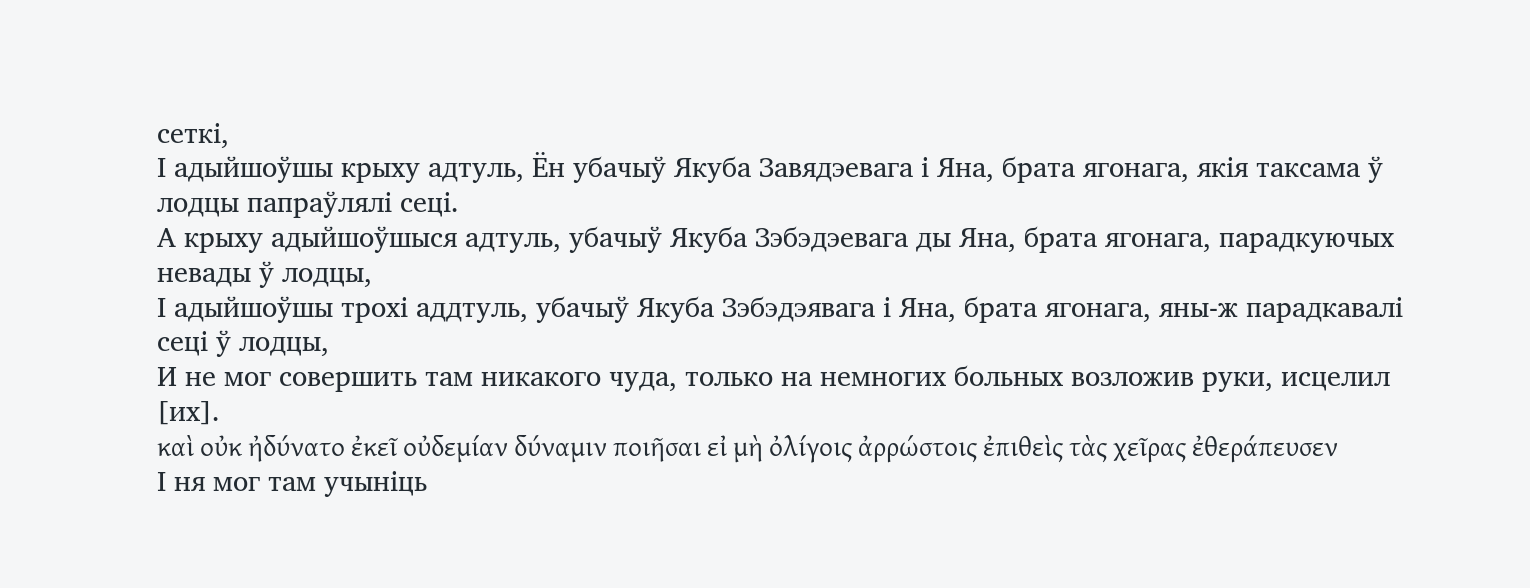сеткі,
І адыйшоўшы крыху адтуль, Ён убачыў Якуба Завядэевага і Яна, брата ягонага, якія таксама ў лодцы папраўлялі сеці.
А крыху адыйшоўшыся адтуль, убачыў Якуба Зэбэдэевага ды Яна, брата ягонага, парадкуючых невады ў лодцы,
І адыйшоўшы трохі аддтуль, убачыў Якуба Зэбэдэявага і Яна, брата ягонага, яны-ж парадкавалі сеці ў лодцы,
И не мог совершить там никакого чуда, только на немногих больных возложив руки, исцелил [их].
καὶ οὐκ ἠδύνατο ἐκεῖ οὐδεμίαν δύναμιν ποιῆσαι εἰ μὴ ὀλίγοις ἀρρώστοις ἐπιθεὶς τὰς χεῖρας ἐθεράπευσεν
І ня мог там учыніць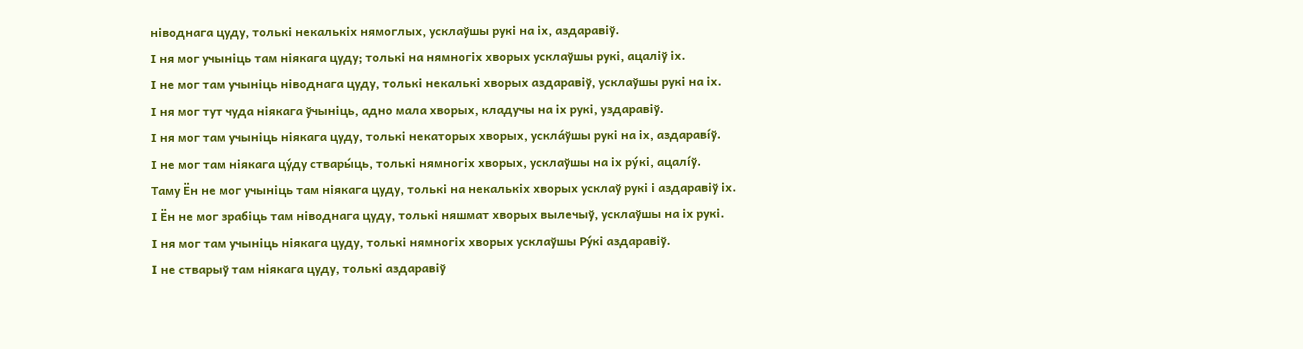ніводнага цуду, толькі некалькіх нямоглых, усклаўшы рукі на іх, аздаравіў.
І ня мог учыніць там ніякага цуду; толькі на нямногіх хворых усклаўшы рукі, ацаліў іх.
І не мог там учыніць ніводнага цуду, толькі некалькі хворых аздаравіў, усклаўшы рукі на іх.
І ня мог тут чуда ніякага ўчыніць, адно мала хворых, кладучы на іх рукі, уздаравіў.
І ня мог там учыніць ніякага цуду, толькі некаторых хворых, ускла́ўшы рукі на іх, аздаравíў.
І не мог там ніякага цу́ду ствары́ць, толькі нямногіх хворых, усклаўшы на іх ру́кі, ацалíў.
Таму Ён не мог учыніць там ніякага цуду, толькі на некалькіх хворых усклаў рукі і аздаравіў іх.
І Ён не мог зрабіць там ніводнага цуду, толькі няшмат хворых вылечыў, усклаўшы на іх рукі.
І ня мог там учыніць ніякага цуду, толькі нямногіх хворых усклаўшы Ру́кі аздаравіў.
I не стварыў там ніякага цуду, толькі аздаравіў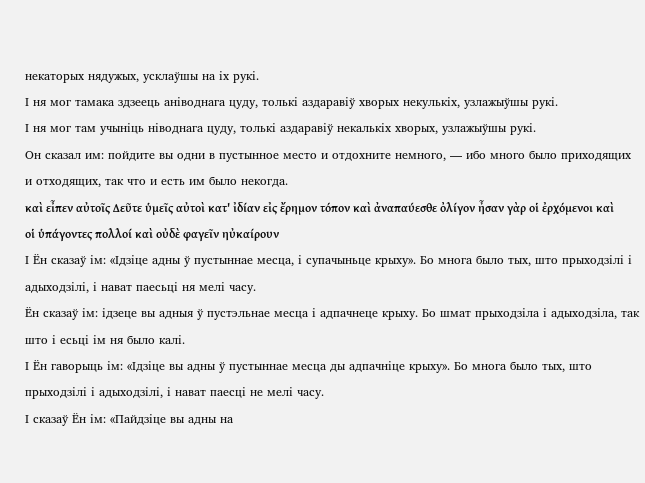некаторых нядужых, усклаўшы на іх рукі.
І ня мог тамака здзеець аніводнага цуду, толькі аздаравіў хворых некулькіх, узлажыўшы рукі.
І ня мог там учыніць ніводнага цуду, толькі аздаравіў некалькіх хворых, узлажыўшы рукі.
Он сказал им: пойдите вы одни в пустынное место и отдохните немного, — ибо много было приходящих и отходящих, так что и есть им было некогда.
καὶ εἶπεν αὐτοῖς Δεῦτε ὑμεῖς αὐτοὶ κατ' ἰδίαν εἰς ἔρημον τόπον καὶ ἀναπαύεσθε ὀλίγον ἦσαν γὰρ οἱ ἐρχόμενοι καὶ οἱ ὑπάγοντες πολλοί καὶ οὐδὲ φαγεῖν ηὐκαίρουν
І Ён сказаў ім: «Ідзіце адны ў пустыннае месца, і супачыньце крыху». Бо многа было тых, што прыходзілі і адыходзілі, і нават паесьці ня мелі часу.
Ён сказаў ім: ідзеце вы адныя ў пустэльнае месца і адпачнеце крыху. Бо шмат прыходзіла і адыходзіла, так што і есьці ім ня было калі.
І Ён гаворыць ім: «Ідзіце вы адны ў пустыннае месца ды адпачніце крыху». Бо многа было тых, што прыходзілі і адыходзілі, і нават паесці не мелі часу.
І сказаў Ён ім: «Пайдзіце вы адны на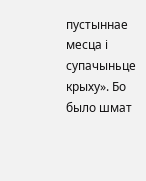пустыннае месца і супачыньце крыху». Бо было шмат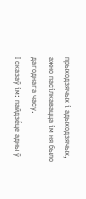прыходзячых і адыходзячых, ажно пасілкавацца ім ня было дагоднага часу.
І сказаў ім: пайдзе́це адны ў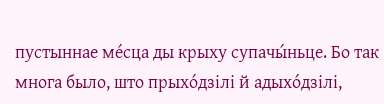пустыннае ме́сца ды крыху супачы́ньце. Бо так многа было, што прыхо́дзілі й адыхо́дзілі,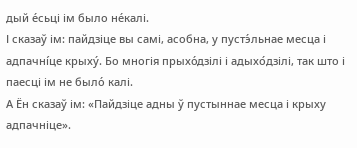дый е́сьці ім было не́калі.
І сказаў ім: пайдзіце вы самі, асобна, у пустэ́льнае месца і адпачнíце крыху́. Бо многія прыхо́дзілі і адыхо́дзілі, так што і паесці ім не было́ калі.
А Ён сказаў ім: «Пайдзіце адны ў пустыннае месца і крыху адпачніце».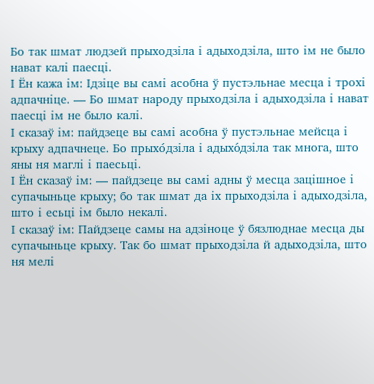Бо так шмат людзей прыходзіла і адыходзіла, што ім не было нават калі паесці.
І Ён кажа ім: Ідзіце вы самі асобна ў пустэльнае месца і трохі адпачніце. — Бо шмат народу прыходзіла і адыходзіла і нават паесці ім не было калі.
І сказаў ім: пайдзеце вы самі асобна ў пустэльнае мейсца і крыху адпачнеце. Бо прыхо́дзіла і адыхо́дзіла так многа, што яны ня маглі і паесьці.
I Ён сказаў ім: — пайдзеце вы самі адны ў месца зацішное і супачыньце крыху; бо так шмат да іх прыходзіла і адыходзіла, што і есьці ім было некалі.
І сказаў ім: Пайдзеце самы на адзіноце ў бязлюднае месца ды супачыньце крыху. Так бо шмат прыходзіла й адыходзіла, што ня мелі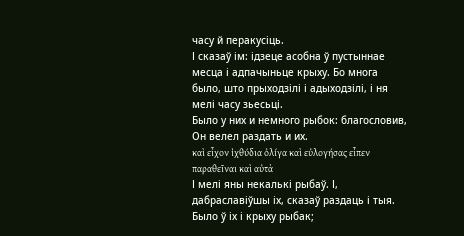часу й перакусіць.
І сказаў ім: ідзеце асобна ў пустыннае месца і адпачыньце крыху. Бо многа было, што прыходзілі і адыходзілі, і ня мелі часу зьесьці.
Было у них и немного рыбок: благословив, Он велел раздать и их.
καὶ εἶχον ἰχθύδια ὀλίγα καὶ εὐλογήσας εἶπεν παραθεῖναι καὶ αὐτὰ
І мелі яны некалькі рыбаў. І, дабраславіўшы іх, сказаў раздаць і тыя.
Было ў іх і крыху рыбак;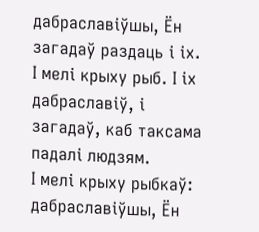дабраславіўшы, Ён загадаў раздаць і іх.
І мелі крыху рыб. І іх дабраславіў, і загадаў, каб таксама падалі людзям.
І мелі крыху рыбкаў: дабраславіўшы, Ён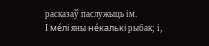расказаў паслужыць ім.
І ме́лі яны не́калькі рыбак; і,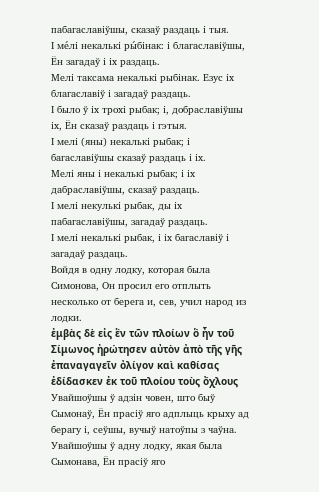пабагаславіўшы, сказаў раздаць і тыя.
І ме́лі некалькі ры́бінак: і благаславіўшы, Ён загадаў і іх раздаць.
Мелі таксама некалькі рыбінак. Езус іх благаславіў і загадаў раздаць.
І было ў іх трохі рыбак; і, добраславіўшы іх, Ён сказаў раздаць і гэтыя.
І мелі (яны) некалькі рыбак; і багаславіўшы сказаў раздаць і іх.
Мелі яны і некалькі рыбак; і іх дабраславіўшы, сказаў раздаць.
І мелі некулькі рыбак, ды іх пабагаславіўшы, загадаў раздаць.
І мелі некалькі рыбак, і іх багаславіў і загадаў раздаць.
Войдя в одну лодку, которая была Симонова, Он просил его отплыть несколько от берега и, сев, учил народ из лодки.
ἐμβὰς δὲ εἰς ἓν τῶν πλοίων ὃ ἦν τοῦ Σίμωνος ἠρώτησεν αὐτὸν ἀπὸ τῆς γῆς ἐπαναγαγεῖν ὀλίγον καὶ καθίσας ἐδίδασκεν ἐκ τοῦ πλοίου τοὺς ὄχλους
Увайшоўшы ў адзін човен, што быў Сымонаў, Ён прасіў яго адплыць крыху ад берагу і, сеўшы, вучыў натоўпы з чаўна.
Увайшоўшы ў адну лодку, якая была Сымонава, Ён прасіў яго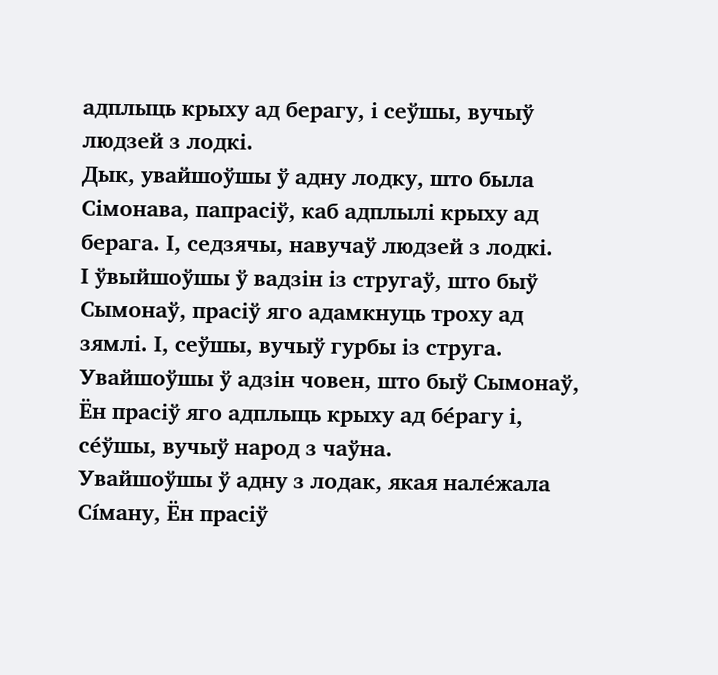адплыць крыху ад берагу, і сеўшы, вучыў людзей з лодкі.
Дык, увайшоўшы ў адну лодку, што была Сімонава, папрасіў, каб адплылі крыху ад берага. І, седзячы, навучаў людзей з лодкі.
І ўвыйшоўшы ў вадзін із стругаў, што быў Сымонаў, прасіў яго адамкнуць троху ад зямлі. І, сеўшы, вучыў гурбы із струга.
Увайшоўшы ў адзін човен, што быў Сымонаў, Ён прасіў яго адплыць крыху ад бе́рагу і, се́ўшы, вучыў народ з чаўна.
Увайшоўшы ў адну з лодак, якая нале́жала Сíману, Ён прасіў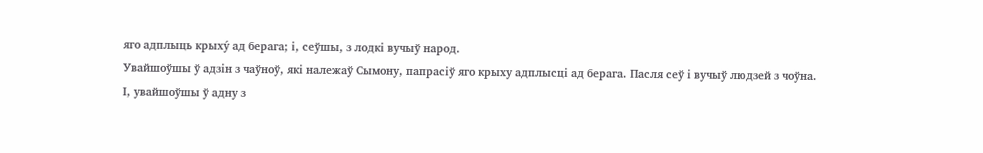яго адплыць крыху́ ад берага; і, сеўшы, з лодкі вучыў народ.
Увайшоўшы ў адзін з чаўноў, які належаў Сымону, папрасіў яго крыху адплысці ад берага. Пасля сеў і вучыў людзей з чоўна.
І, увайшоўшы ў адну з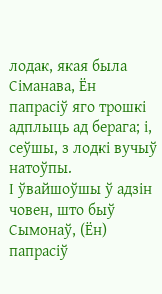лодак, якая была Сіманава, Ён папрасіў яго трошкі адплыць ад берага; і, сеўшы, з лодкі вучыў натоўпы.
І ўвайшоўшы ў адзін човен, што быў Сымонаў, (Ён) папрасіў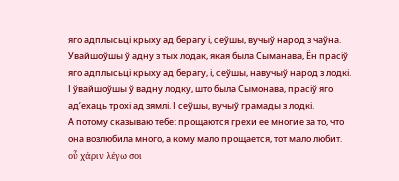яго адплысьці крыху ад берагу і, сеўшы, вучыў народ з чаўна.
Увайшоўшы ў адну з тых лодак, якая была Сыманава, Ён прасіў яго адплысьці крыху ад берагу, і, сеўшы, навучыў народ з лодкі.
І ўвайшоўшы ў вадну лодку, што была Сымонава, прасіў яго ад’ехаць трохі ад зямлі. І сеўшы, вучыў грамады з лодкі.
А потому сказываю тебе: прощаются грехи ее многие за то, что она возлюбила много, а кому мало прощается, тот мало любит.
οὗ χάριν λέγω σοι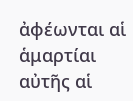ἀφέωνται αἱ ἁμαρτίαι αὐτῆς αἱ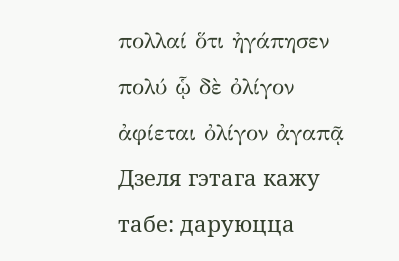πολλαί ὅτι ἠγάπησεν πολύ ᾧ δὲ ὀλίγον ἀφίεται ὀλίγον ἀγαπᾷ
Дзеля гэтага кажу табе: даруюцца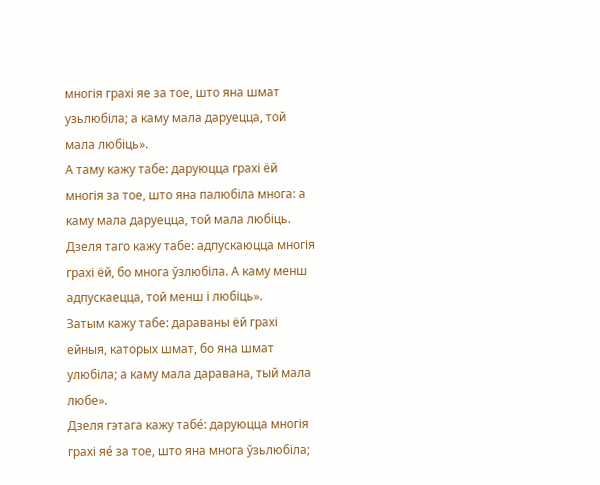многія грахі яе за тое, што яна шмат узьлюбіла; а каму мала даруецца, той мала любіць».
А таму кажу табе: даруюцца грахі ёй многія за тое, што яна палюбіла многа: а каму мала даруецца, той мала любіць.
Дзеля таго кажу табе: адпускаюцца многія грахі ёй, бо многа ўзлюбіла. А каму менш адпускаецца, той менш і любіць».
Затым кажу табе: дараваны ёй грахі ейныя, каторых шмат, бо яна шмат улюбіла; а каму мала даравана, тый мала любе».
Дзеля гэтага кажу табе́: даруюцца многія грахі яе́ за тое, што яна многа ўзьлюбіла;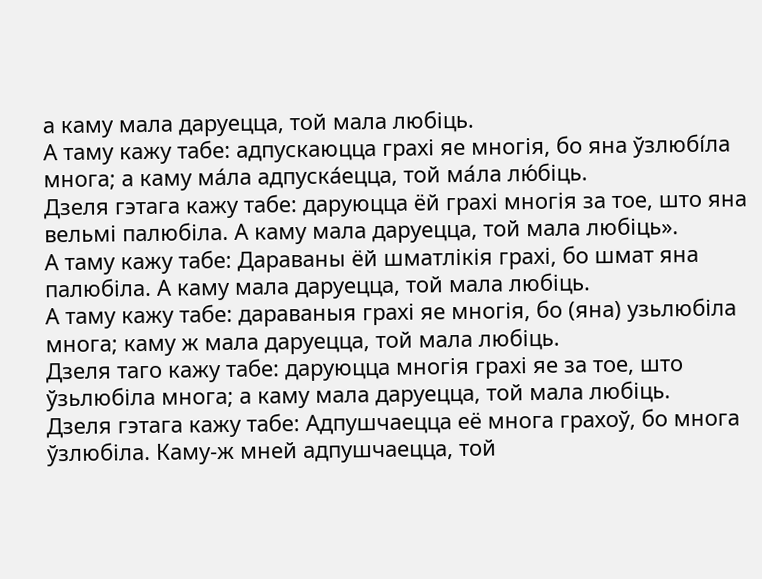а каму мала даруецца, той мала любіць.
А таму кажу табе: адпускаюцца грахі яе многія, бо яна ўзлюбíла многа; а каму ма́ла адпуска́ецца, той ма́ла лю́біць.
Дзеля гэтага кажу табе: даруюцца ёй грахі многія за тое, што яна вельмі палюбіла. А каму мала даруецца, той мала любіць».
А таму кажу табе: Дараваны ёй шматлікія грахі, бо шмат яна палюбіла. А каму мала даруецца, той мала любіць.
А таму кажу табе: дараваныя грахі яе многія, бо (яна) узьлюбіла многа; каму ж мала даруецца, той мала любіць.
Дзеля таго кажу табе: даруюцца многія грахі яе за тое, што ўзьлюбіла многа; а каму мала даруецца, той мала любіць.
Дзеля гэтага кажу табе: Адпушчаецца её многа грахоў, бо многа ўзлюбіла. Каму-ж мней адпушчаецца, той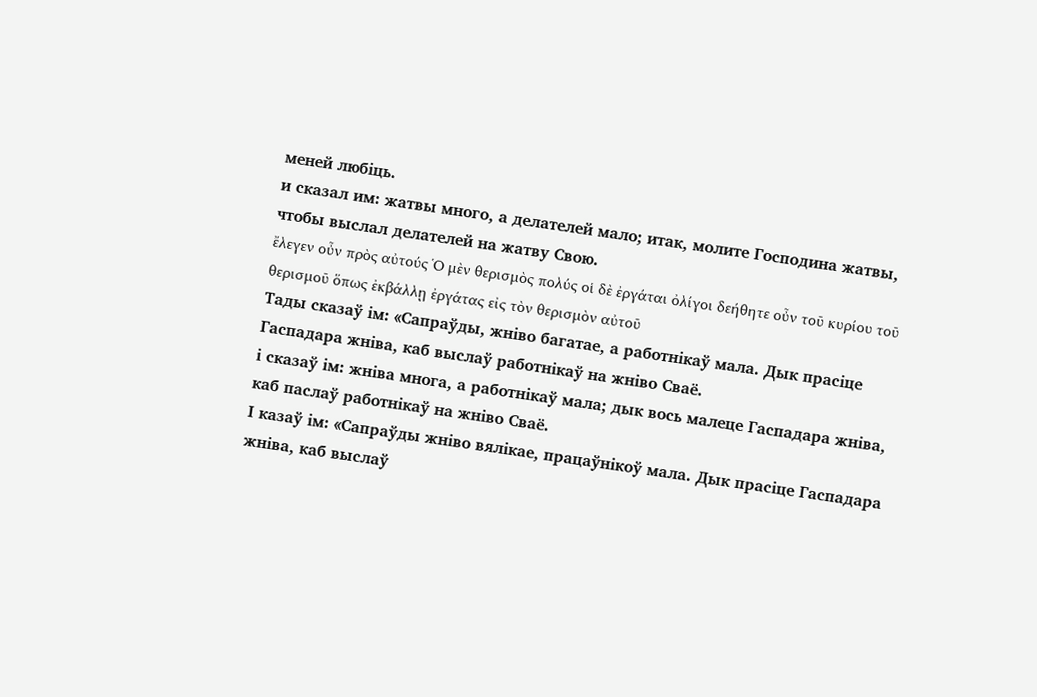меней любіць.
и сказал им: жатвы много, а делателей мало; итак, молите Господина жатвы, чтобы выслал делателей на жатву Свою.
ἔλεγεν οὖν πρὸς αὐτούς Ὁ μὲν θερισμὸς πολύς οἱ δὲ ἐργάται ὀλίγοι δεήθητε οὖν τοῦ κυρίου τοῦ θερισμοῦ ὅπως ἐκβάλλῃ ἐργάτας εἰς τὸν θερισμὸν αὐτοῦ
Тады сказаў ім: «Сапраўды, жніво багатае, а работнікаў мала. Дык прасіце Гаспадара жніва, каб выслаў работнікаў на жніво Сваё.
і сказаў ім: жніва многа, а работнікаў мала; дык вось малеце Гаспадара жніва, каб паслаў работнікаў на жніво Сваё.
І казаў ім: «Сапраўды жніво вялікае, працаўнікоў мала. Дык прасіце Гаспадара жніва, каб выслаў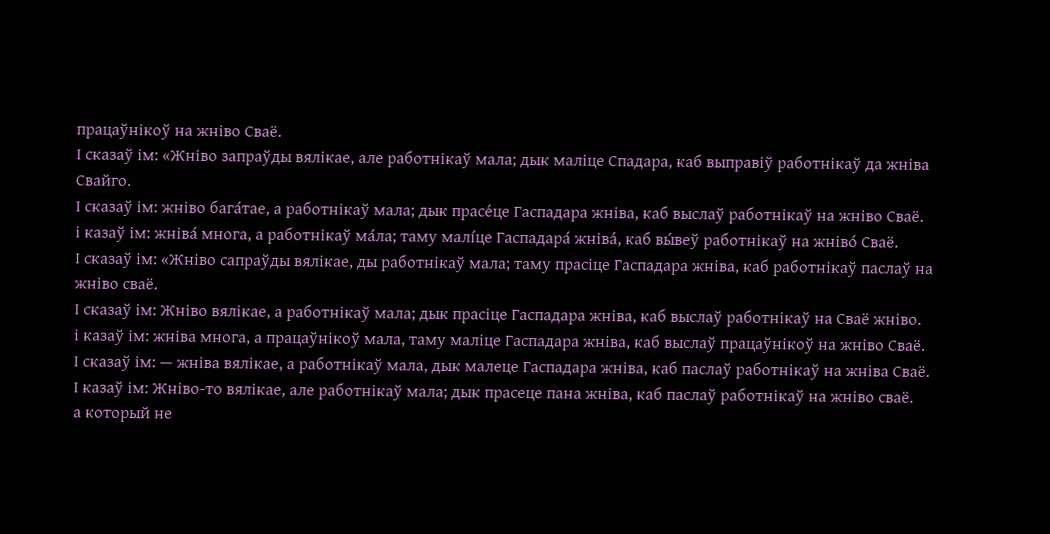працаўнікоў на жніво Сваё.
І сказаў ім: «Жніво запраўды вялікае, але работнікаў мала; дык маліце Спадара, каб выправіў работнікаў да жніва Свайго.
І сказаў ім: жніво бага́тае, а работнікаў мала; дык прасе́це Гаспадара жніва, каб выслаў работнікаў на жніво Сваё.
і казаў ім: жніва́ многа, а работнікаў ма́ла; таму малíце Гаспадара́ жніва́, каб вы́веў работнікаў на жніво́ Сваё.
І сказаў ім: «Жніво сапраўды вялікае, ды работнікаў мала; таму прасіце Гаспадара жніва, каб работнікаў паслаў на жніво сваё.
І сказаў ім: Жніво вялікае, а работнікаў мала; дык прасіце Гаспадара жніва, каб выслаў работнікаў на Сваё жніво.
і казаў ім: жніва многа, а працаўнікоў мала, таму маліце Гаспадара жніва, каб выслаў працаўнікоў на жніво Сваё.
І сказаў ім: — жніва вялікае, а работнікаў мала, дык малеце Гаспадара жніва, каб паслаў работнікаў на жніва Сваё.
І казаў ім: Жніво-то вялікае, але работнікаў мала; дык прасеце пана жніва, каб паслаў работнікаў на жніво сваё.
а который не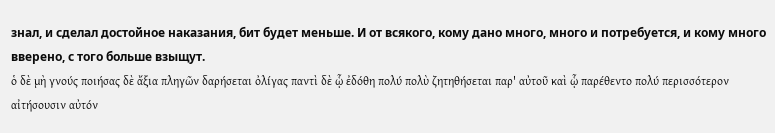знал, и сделал достойное наказания, бит будет меньше. И от всякого, кому дано много, много и потребуется, и кому много вверено, с того больше взыщут.
ὁ δὲ μὴ γνούς ποιήσας δὲ ἄξια πληγῶν δαρήσεται ὀλίγας παντὶ δὲ ᾧ ἐδόθη πολύ πολὺ ζητηθήσεται παρ' αὐτοῦ καὶ ᾧ παρέθεντο πολύ περισσότερον αἰτήσουσιν αὐτόν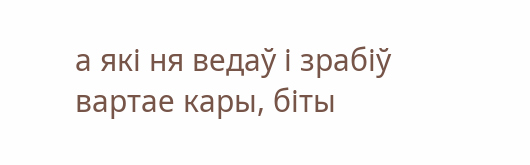а які ня ведаў і зрабіў вартае кары, біты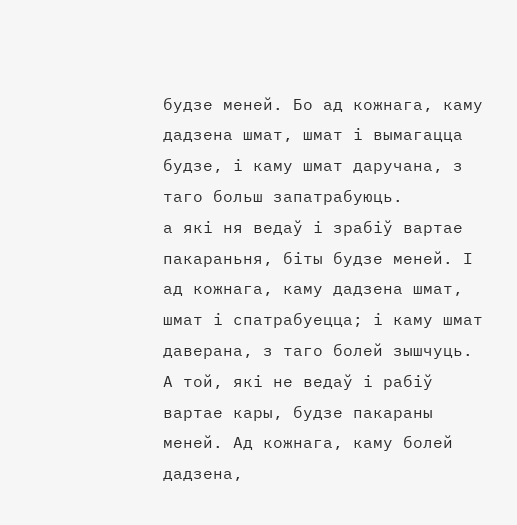будзе меней. Бо ад кожнага, каму дадзена шмат, шмат і вымагацца будзе, і каму шмат даручана, з таго больш запатрабуюць.
а які ня ведаў і зрабіў вартае пакараньня, біты будзе меней. І ад кожнага, каму дадзена шмат, шмат і спатрабуецца; і каму шмат даверана, з таго болей зышчуць.
А той, які не ведаў і рабіў вартае кары, будзе пакараны меней. Ад кожнага, каму болей дадзена,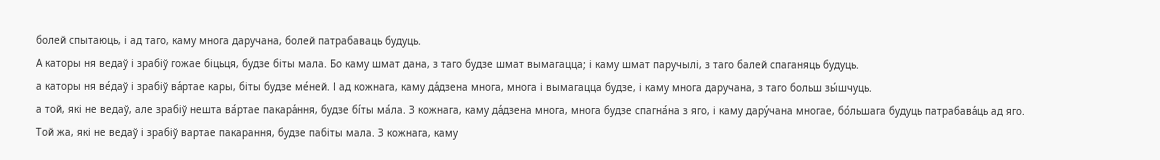болей спытаюць, і ад таго, каму многа даручана, болей патрабаваць будуць.
А каторы ня ведаў і зрабіў гожае біцьця, будзе біты мала. Бо каму шмат дана, з таго будзе шмат вымагацца; і каму шмат паручылі, з таго балей спаганяць будуць.
а каторы ня ве́даў і зрабіў ва́ртае кары, біты будзе ме́ней. І ад кожнага, каму да́дзена многа, многа і вымагацца будзе, і каму многа даручана, з таго больш зы́шчуць.
а той, які не ведаў, але зрабіў нешта ва́ртае пакара́ння, будзе бíты ма́ла. З кожнага, каму да́дзена многа, многа будзе спагна́на з яго, і каму дару́чана многае, бо́льшага будуць патрабава́ць ад яго.
Той жа, які не ведаў і зрабіў вартае пакарання, будзе пабіты мала. З кожнага, каму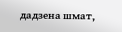дадзена шмат,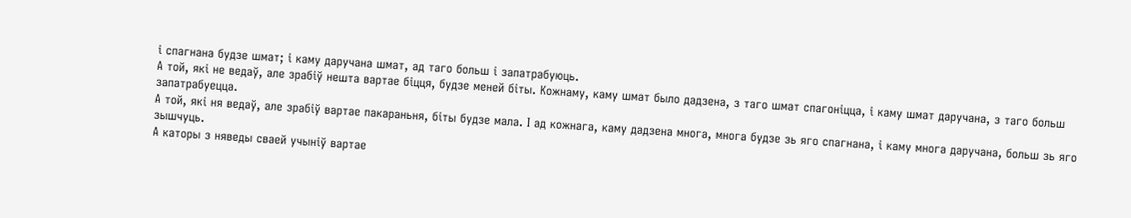і спагнана будзе шмат; і каму даручана шмат, ад таго больш і запатрабуюць.
А той, які не ведаў, але зрабіў нешта вартае біцця, будзе меней біты. Кожнаму, каму шмат было дадзена, з таго шмат спагоніцца, і каму шмат даручана, з таго больш запатрабуецца.
А той, які ня ведаў, але зрабіў вартае пакараньня, біты будзе мала. І ад кожнага, каму дадзена многа, многа будзе зь яго спагнана, і каму многа даручана, больш зь яго зышчуць.
А каторы з няведы сваей учыніў вартае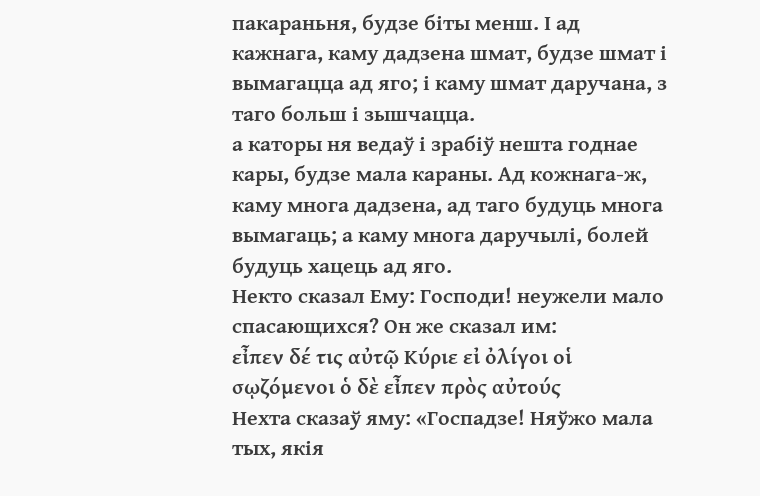пакараньня, будзе біты менш. І ад кажнага, каму дадзена шмат, будзе шмат і вымагацца ад яго; і каму шмат даручана, з таго больш і зышчацца.
а каторы ня ведаў і зрабіў нешта годнае кары, будзе мала караны. Ад кожнага-ж, каму многа дадзена, ад таго будуць многа вымагаць; а каму многа даручылі, болей будуць хацець ад яго.
Некто сказал Ему: Господи! неужели мало спасающихся? Он же сказал им:
εἶπεν δέ τις αὐτῷ Κύριε εἰ ὀλίγοι οἱ σῳζόμενοι ὁ δὲ εἶπεν πρὸς αὐτούς
Нехта сказаў яму: «Госпадзе! Няўжо мала тых, якія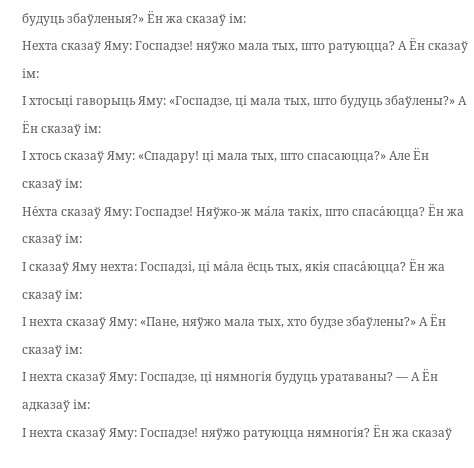будуць збаўленыя?» Ён жа сказаў ім:
Нехта сказаў Яму: Госпадзе! няўжо мала тых, што ратуюцца? А Ён сказаў ім:
І хтосьці гаворыць Яму: «Госпадзе, ці мала тых, што будуць збаўлены?» А Ён сказаў ім:
І хтось сказаў Яму: «Спадару! ці мала тых, што спасаюцца?» Але Ён сказаў ім:
Не́хта сказаў Яму: Госпадзе! Няўжо-ж ма́ла такіх, што спаса́юцца? Ён жа сказаў ім:
І сказаў Яму нехта: Госпадзі, ці ма́ла ёсць тых, якія спаса́юцца? Ён жа сказаў ім:
І нехта сказаў Яму: «Пане, няўжо мала тых, хто будзе збаўлены?» А Ён сказаў ім:
І нехта сказаў Яму: Госпадзе, ці нямногія будуць уратаваны? — А Ён адказаў ім:
І нехта сказаў Яму: Госпадзе! няўжо ратуюцца нямногія? Ён жа сказаў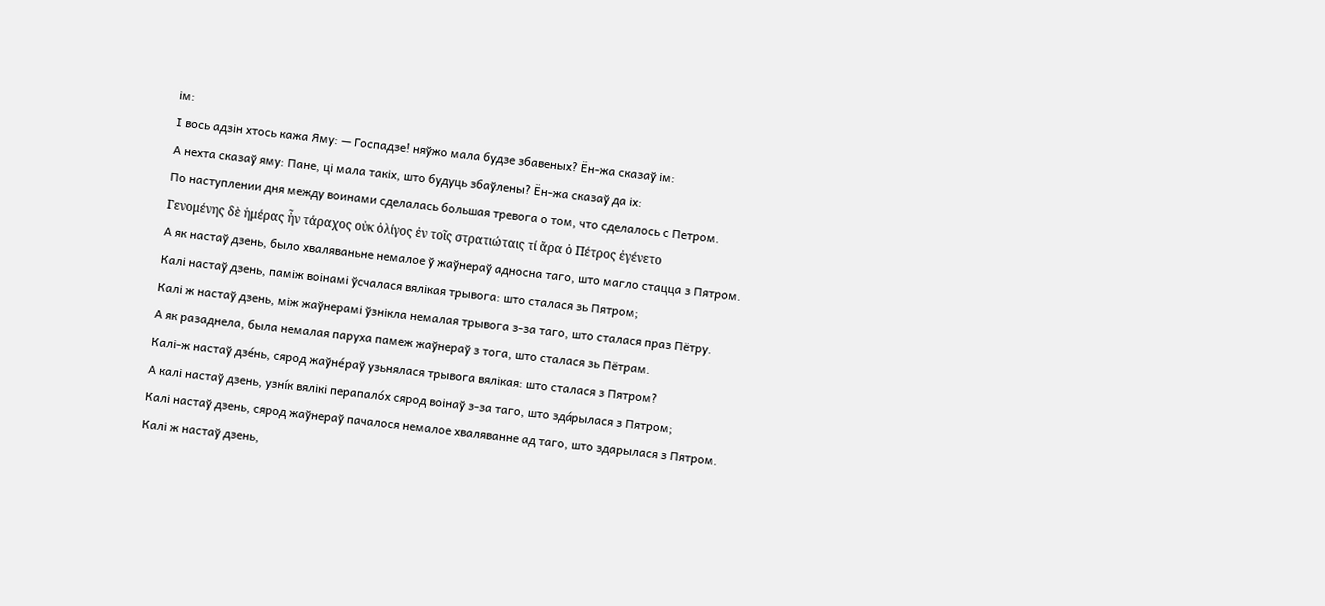ім:
І вось адзін хтось кажа Яму: — Госпадзе! няўжо мала будзе збавеных? Ён-жа сказаў ім:
А нехта сказаў яму: Пане, ці мала такіх, што будуць збаўлены? Ён-жа сказаў да іх:
По наступлении дня между воинами сделалась большая тревога о том, что сделалось с Петром.
Γενομένης δὲ ἡμέρας ἦν τάραχος οὐκ ὀλίγος ἐν τοῖς στρατιώταις τί ἄρα ὁ Πέτρος ἐγένετο
А як настаў дзень, было хваляваньне немалое ў жаўнераў адносна таго, што магло стацца з Пятром.
Калі настаў дзень, паміж воінамі ўсчалася вялікая трывога: што сталася зь Пятром;
Калі ж настаў дзень, між жаўнерамі ўзнікла немалая трывога з-за таго, што сталася праз Пётру.
А як разаднела, была немалая паруха памеж жаўнераў з тога, што сталася зь Пётрам.
Калі-ж настаў дзе́нь, сярод жаўне́раў узьнялася трывога вялікая: што сталася з Пятром?
А калі настаў дзень, узнíк вялікі перапало́х сярод воінаў з-за таго, што зда́рылася з Пятром;
Калі настаў дзень, сярод жаўнераў пачалося немалое хваляванне ад таго, што здарылася з Пятром.
Калі ж настаў дзень,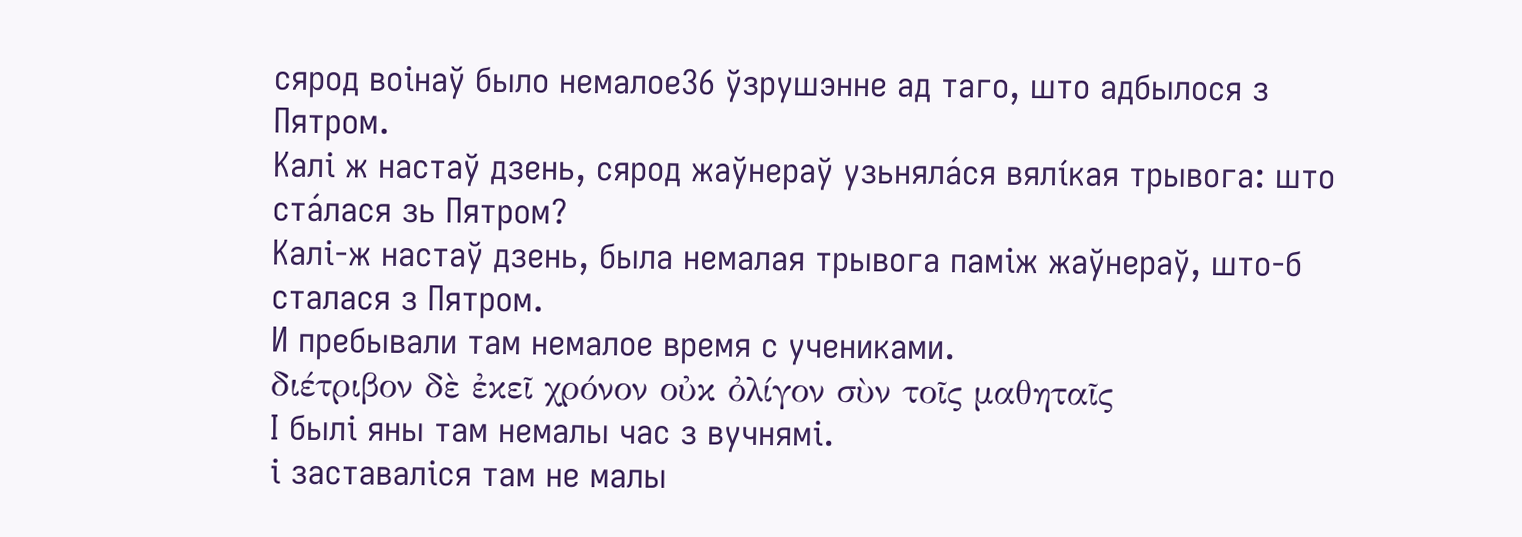сярод воінаў было немалое36 ўзрушэнне ад таго, што адбылося з Пятром.
Калі ж настаў дзень, сярод жаўнераў узьняла́ся вялíкая трывога: што ста́лася зь Пятром?
Калі-ж настаў дзень, была немалая трывога паміж жаўнераў, што-б сталася з Пятром.
И пребывали там немалое время с учениками.
διέτριβον δὲ ἐκεῖ χρόνον οὐκ ὀλίγον σὺν τοῖς μαθηταῖς
І былі яны там немалы час з вучнямі.
і заставаліся там не малы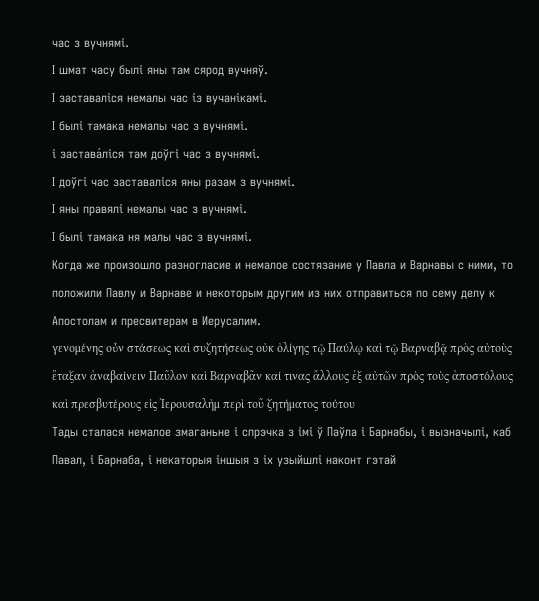час з вучнямі.
І шмат часу былі яны там сярод вучняў.
І заставаліся немалы час із вучанікамі.
І былі тамака немалы час з вучнямі.
і застава́ліся там доўгі час з вучнямі.
І доўгі час заставаліся яны разам з вучнямі.
І яны правялі немалы час з вучнямі.
І былі тамака ня малы час з вучнямі.
Когда же произошло разногласие и немалое состязание у Павла и Варнавы с ними, то положили Павлу и Варнаве и некоторым другим из них отправиться по сему делу к Апостолам и пресвитерам в Иерусалим.
γενομένης οὖν στάσεως καὶ συζητήσεως οὐκ ὀλίγης τῷ Παύλῳ καὶ τῷ Βαρναβᾷ πρὸς αὐτοὺς ἔταξαν ἀναβαίνειν Παῦλον καὶ Βαρναβᾶν καί τινας ἄλλους ἐξ αὐτῶν πρὸς τοὺς ἀποστόλους καὶ πρεσβυτέρους εἰς Ἰερουσαλὴμ περὶ τοῦ ζητήματος τούτου
Тады сталася немалое змаганьне і спрэчка з імі ў Паўла і Барнабы, і вызначылі, каб Павал, і Барнаба, і некаторыя іншыя з іх узыйшлі наконт гэтай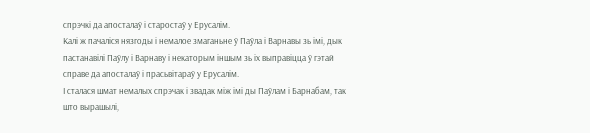спрэчкі да апосталаў і старостаў у Ерусалім.
Калі ж пачаліся нязгоды і немалое змаганьне ў Паўла і Варнавы зь імі, дык пастанавілі Паўлу і Варнаву і некаторым іншым зь іх выправіцца ў гэтай справе да апосталаў і прасьвітараў у Ерусалім.
І сталася шмат немалых спрэчак і звадак між імі ды Паўлам і Барнабам, так што вырашылі,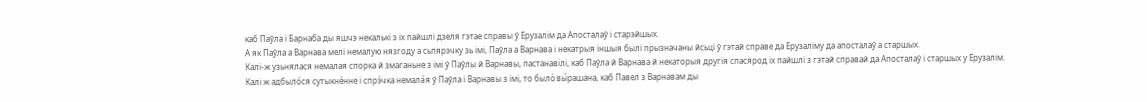каб Паўла і Барнаба ды яшчэ некалькі з іх пайшлі дзеля гэтае справы ў Ерузалім да Апосталаў і старэйшых.
А як Паўла а Варнава мелі немалую нязгоду а сьпярэчку зь імі, Паўла а Варнава і некатрыя іншыя былі прызначаны йсьці ў гэтай справе да Ерузаліму да апосталаў а старшых.
Калі-ж узьнялася немалая спорка й змаганьне з імі ў Паўлы й Варнавы, пастанавілі, каб Паўла й Варнава й некаторыя другія спасярод іх пайшлі з гэтай справай да Апосталаў і старшых у Ерузалім.
Калі ж адбыло́ся сутыкне́нне і спрэ́чка немала́я ў Паўла і Варнавы з імі, то было́ вы́рашана, каб Павел з Варнавам ды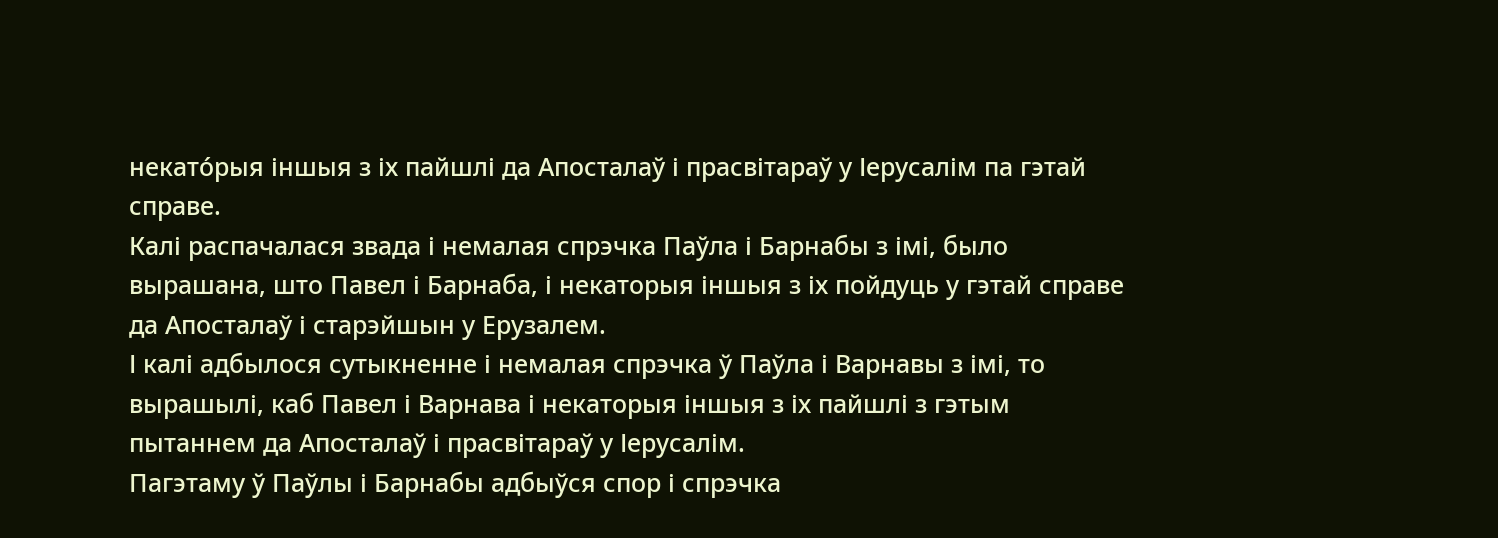некато́рыя іншыя з іх пайшлі да Апосталаў і прасвітараў у Іерусалім па гэтай справе.
Калі распачалася звада і немалая спрэчка Паўла і Барнабы з імі, было вырашана, што Павел і Барнаба, і некаторыя іншыя з іх пойдуць у гэтай справе да Апосталаў і старэйшын у Ерузалем.
І калі адбылося сутыкненне і немалая спрэчка ў Паўла і Варнавы з імі, то вырашылі, каб Павел і Варнава і некаторыя іншыя з іх пайшлі з гэтым пытаннем да Апосталаў і прасвітараў у Іерусалім.
Пагэтаму ў Паўлы і Барнабы адбыўся спор і спрэчка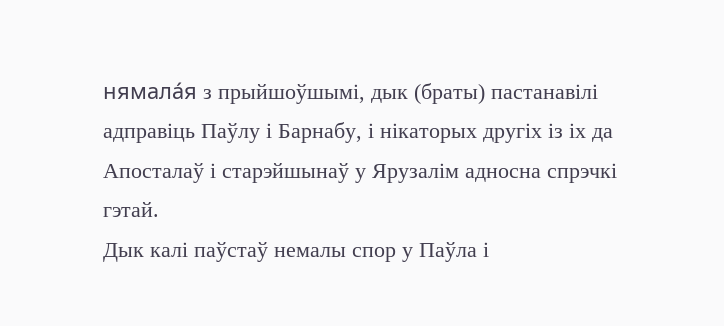нямала́я з прыйшоўшымі, дык (браты) пастанавілі адправіць Паўлу і Барнабу, і нікаторых другіх із іх да Апосталаў і старэйшынаў у Ярузалім адносна спрэчкі гэтай.
Дык калі паўстаў немалы спор у Паўла і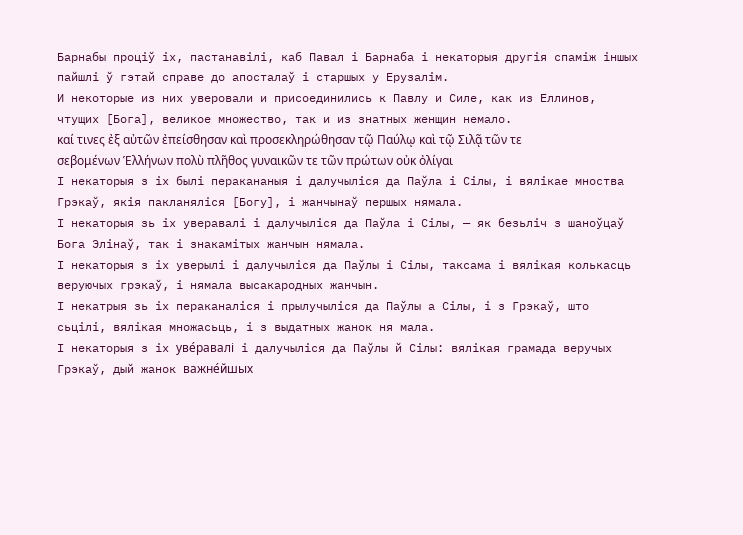Барнабы проціў іх, пастанавілі, каб Павал і Барнаба і некаторыя другія спаміж іншых пайшлі ў гэтай справе до апосталаў і старшых у Ерузалім.
И некоторые из них уверовали и присоединились к Павлу и Силе, как из Еллинов, чтущих [Бога], великое множество, так и из знатных женщин немало.
καί τινες ἐξ αὐτῶν ἐπείσθησαν καὶ προσεκληρώθησαν τῷ Παύλῳ καὶ τῷ Σιλᾷ τῶν τε σεβομένων Ἑλλήνων πολὺ πλῆθος γυναικῶν τε τῶν πρώτων οὐκ ὀλίγαι
І некаторыя з іх былі перакананыя і далучыліся да Паўла і Сілы, і вялікае мноства Грэкаў, якія пакланяліся [Богу], і жанчынаў першых нямала.
І некаторыя зь іх уверавалі і далучыліся да Паўла і Сілы, — як безьліч з шаноўцаў Бога Элінаў, так і знакамітых жанчын нямала.
І некаторыя з іх уверылі і далучыліся да Паўлы і Сілы, таксама і вялікая колькасць веруючых грэкаў, і нямала высакародных жанчын.
І некатрыя зь іх пераканаліся і прылучыліся да Паўлы а Сілы, і з Грэкаў, што сьцілі, вялікая множасьць, і з выдатных жанок ня мала.
І некаторыя з іх уве́равалі і далучыліся да Паўлы й Сілы: вялікая грамада веручых Грэкаў, дый жанок важне́йшых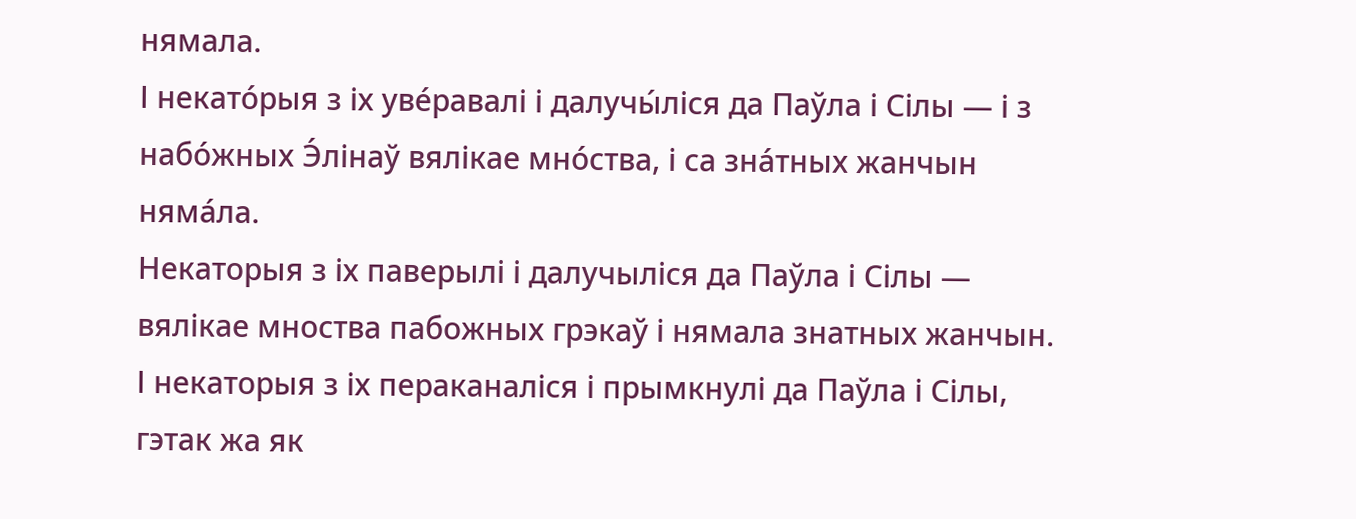нямала.
І некато́рыя з іх уве́равалі і далучы́ліся да Паўла і Сілы — і з набо́жных Э́лінаў вялікае мно́ства, і са зна́тных жанчын няма́ла.
Некаторыя з іх паверылі і далучыліся да Паўла і Сілы — вялікае мноства пабожных грэкаў і нямала знатных жанчын.
І некаторыя з іх пераканаліся і прымкнулі да Паўла і Сілы, гэтак жа як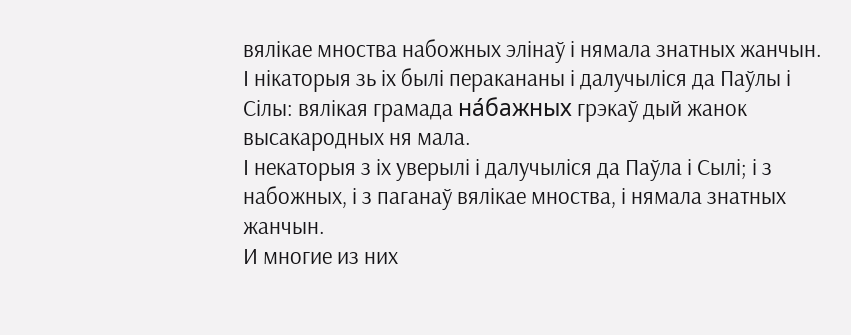вялікае мноства набожных элінаў і нямала знатных жанчын.
І нікаторыя зь іх былі перакананы і далучыліся да Паўлы і Сілы: вялікая грамада на́бажных грэкаў дый жанок высакародных ня мала.
І некаторыя з іх уверылі і далучыліся да Паўла і Сылі; і з набожных, і з паганаў вялікае мноства, і нямала знатных жанчын.
И многие из них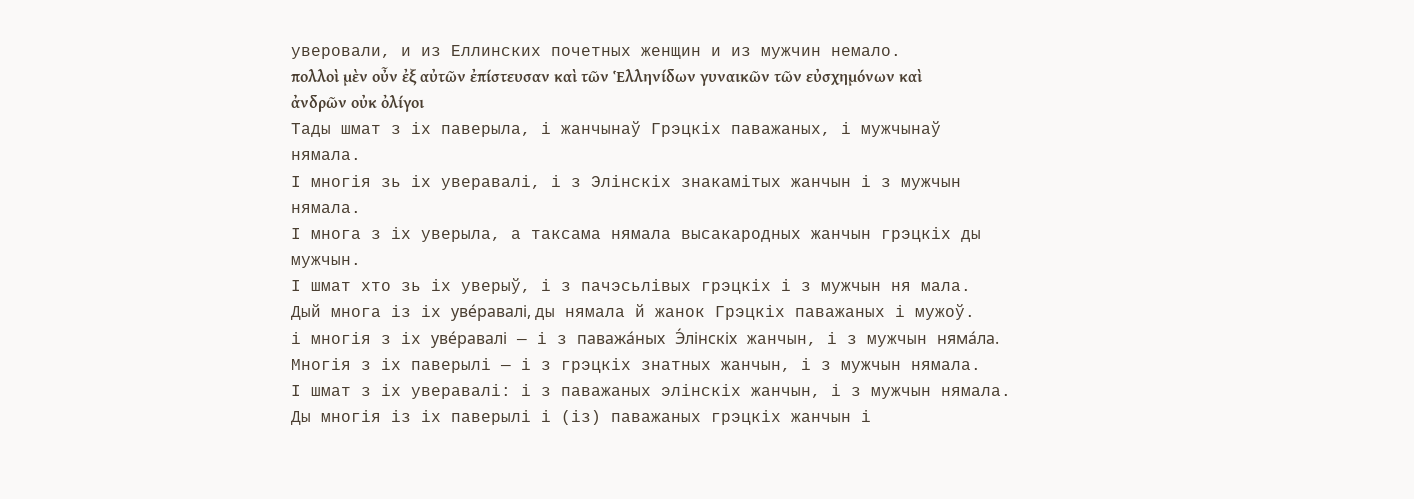уверовали, и из Еллинских почетных женщин и из мужчин немало.
πολλοὶ μὲν οὖν ἐξ αὐτῶν ἐπίστευσαν καὶ τῶν Ἑλληνίδων γυναικῶν τῶν εὐσχημόνων καὶ ἀνδρῶν οὐκ ὀλίγοι
Тады шмат з іх паверыла, і жанчынаў Грэцкіх паважаных, і мужчынаў нямала.
І многія зь іх уверавалі, і з Элінскіх знакамітых жанчын і з мужчын нямала.
І многа з іх уверыла, а таксама нямала высакародных жанчын грэцкіх ды мужчын.
І шмат хто зь іх уверыў, і з пачэсьлівых грэцкіх і з мужчын ня мала.
Дый многа із іх уве́равалі, ды нямала й жанок Грэцкіх паважаных і мужоў.
і многія з іх уве́равалі — і з паважа́ных Э́лінскіх жанчын, і з мужчын няма́ла.
Многія з іх паверылі — і з грэцкіх знатных жанчын, і з мужчын нямала.
І шмат з іх уверавалі: і з паважаных элінскіх жанчын, і з мужчын нямала.
Ды многія із іх паверылі і (із) паважаных грэцкіх жанчын і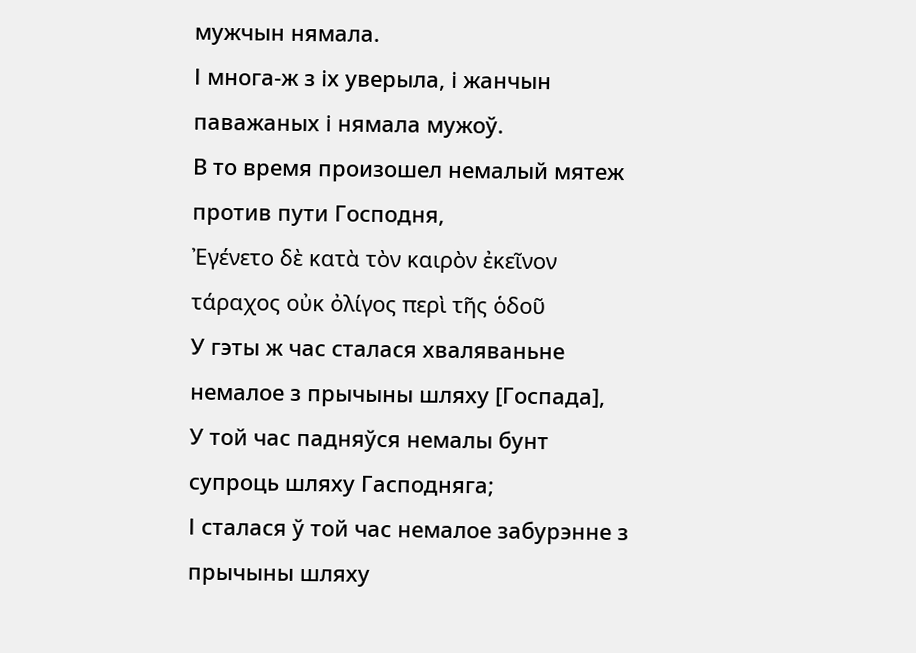мужчын нямала.
І многа-ж з іх уверыла, і жанчын паважаных і нямала мужоў.
В то время произошел немалый мятеж против пути Господня,
Ἐγένετο δὲ κατὰ τὸν καιρὸν ἐκεῖνον τάραχος οὐκ ὀλίγος περὶ τῆς ὁδοῦ
У гэты ж час сталася хваляваньне немалое з прычыны шляху [Госпада],
У той час падняўся немалы бунт супроць шляху Гасподняга;
І сталася ў той час немалое забурэнне з прычыны шляху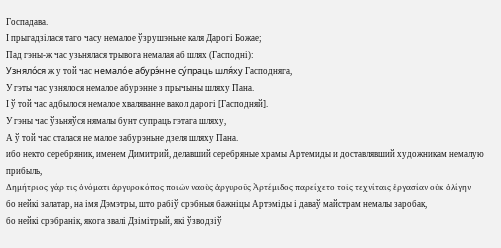Госпадава.
І прыгадзілася таго часу немалое ўзрушэньне каля Дарогі Божае;
Пад гэны-ж час узьнялася трывога немалая аб шлях (Гасподні):
Узняло́ся ж у той час немало́е абурэ́нне су́праць шля́ху Гасподняга,
У гэты час узнялося немалое абурэнне з прычыны шляху Пана.
І ў той час адбылося немалое хваляванне вакол дарогі [Гасподняй].
У гэны час ўзьняўся нямалы бунт супраць гэтага шляху,
А ў той час сталася не малое забурэньне дзеля шляху Пана.
ибо некто серебряник, именем Димитрий, делавший серебряные храмы Артемиды и доставлявший художникам немалую прибыль,
Δημήτριος γάρ τις ὀνόματι ἀργυροκόπος ποιῶν ναοὺς ἀργυροῦς Ἀρτέμιδος παρείχετο τοῖς τεχνίταις ἐργασίαν οὐκ ὀλίγην
бо нейкі залатар, на імя Дэмэтры, што рабіў срэбныя бажніцы Артэміды і даваў майстрам немалы заробак,
бо нейкі срэбранік, якога звалі Дзімітрый, які ўзводзіў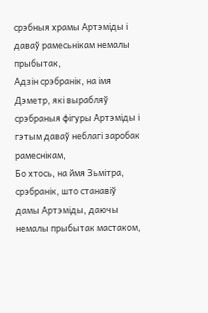срэбныя храмы Артэміды і даваў рамесьнікам немалы прыбытак,
Адзін срэбранік, на імя Дэметр, які вырабляў срэбраныя фігуры Артэміды і гэтым даваў неблагі заробак рамеснікам,
Бо хтось, на ймя Зьмітра, срэбранік, што станавіў дамы Артэміды, даючы немалы прыбытак мастаком,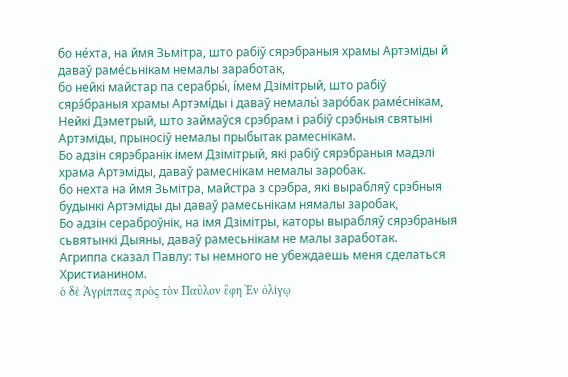бо не́хта, на ймя Зьмітра, што рабіў сярэбраныя храмы Артэміды й даваў раме́сьнікам немалы заработак,
бо нейкі майстар па серабры́, íмем Дзімітрый, што рабіў сярэ́браныя храмы Артэмíды і даваў немалы́ заро́бак раме́снікам,
Нейкі Дэметрый, што займаўся срэбрам і рабіў срэбныя святыні Артэміды, прыносіў немалы прыбытак рамеснікам.
Бо адзін сярэбранік імем Дзімітрый, які рабіў сярэбраныя мадэлі храма Артэміды, даваў рамеснікам немалы заробак.
бо нехта на ймя Зьмітра, майстра з срэбра, які вырабляў срэбныя будынкі Артэміды ды даваў рамесьнікам нямалы заробак,
Бо адзін сераброўнік, на імя Дзімітры, каторы вырабляў сярэбраныя сьвятынкі Дыяны, даваў рамесьнікам не малы заработак.
Агриппа сказал Павлу: ты немного не убеждаешь меня сделаться Христианином.
ὁ δὲ Ἀγρίππας πρὸς τὸν Παῦλον ἔφη Ἐν ὀλίγῳ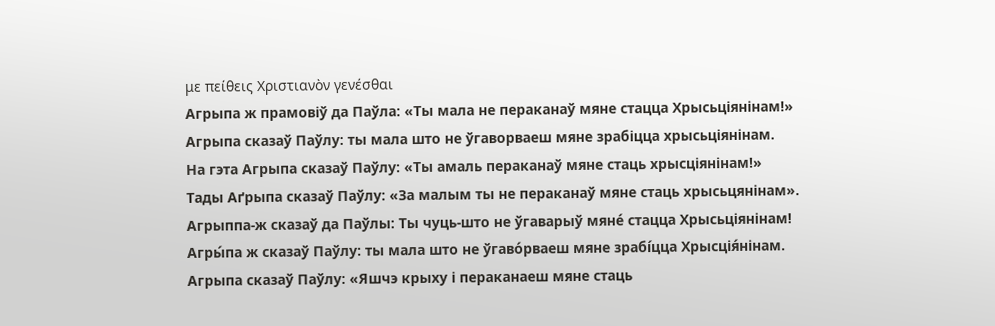με πείθεις Χριστιανὸν γενέσθαι
Агрыпа ж прамовіў да Паўла: «Ты мала не пераканаў мяне стацца Хрысьціянінам!»
Агрыпа сказаў Паўлу: ты мала што не ўгаворваеш мяне зрабіцца хрысьціянінам.
На гэта Агрыпа сказаў Паўлу: «Ты амаль пераканаў мяне стаць хрысціянінам!»
Тады Аґрыпа сказаў Паўлу: «За малым ты не пераканаў мяне стаць хрысьцянінам».
Агрыппа-ж сказаў да Паўлы: Ты чуць-што не ўгаварыў мяне́ стацца Хрысьціянінам!
Агры́па ж сказаў Паўлу: ты мала што не ўгаво́рваеш мяне зрабíцца Хрысція́нінам.
Агрыпа сказаў Паўлу: «Яшчэ крыху і пераканаеш мяне стаць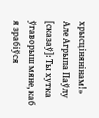хрысцінянінам!»
Але Агрыпа Паўлу [сказаў]: Ты хутка ўгаворыш мяне, каб я зрабіўся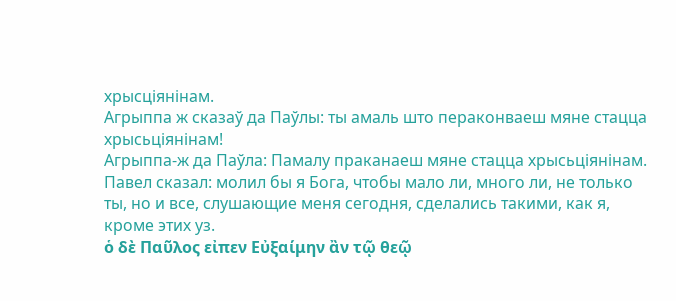хрысціянінам.
Агрыппа ж сказаў да Паўлы: ты амаль што пераконваеш мяне стацца хрысьціянінам!
Агрыппа-ж да Паўла: Памалу праканаеш мяне стацца хрысьціянінам.
Павел сказал: молил бы я Бога, чтобы мало ли, много ли, не только ты, но и все, слушающие меня сегодня, сделались такими, как я, кроме этих уз.
ὁ δὲ Παῦλος εἰπεν Εὐξαίμην ἂν τῷ θεῷ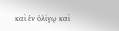καὶ ἐν ὀλίγῳ καὶ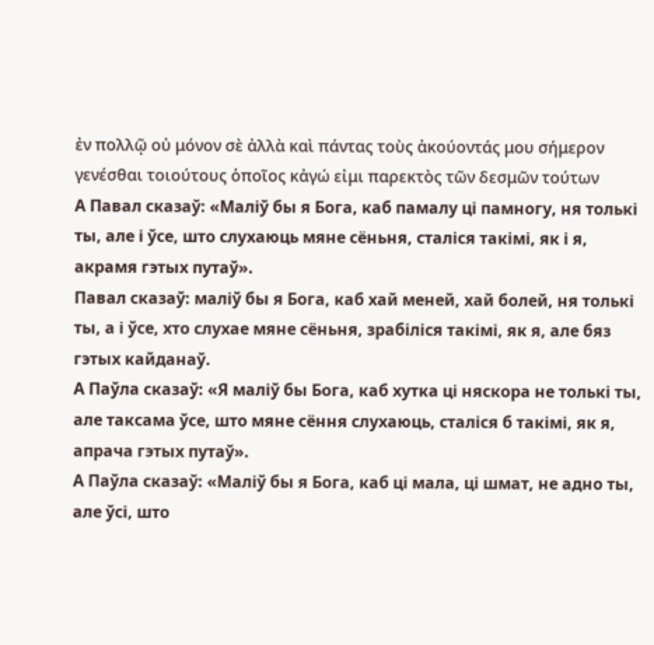ἐν πολλῷ οὐ μόνον σὲ ἀλλὰ καὶ πάντας τοὺς ἀκούοντάς μου σήμερον γενέσθαι τοιούτους ὁποῖος κἀγώ εἰμι παρεκτὸς τῶν δεσμῶν τούτων
А Павал сказаў: «Маліў бы я Бога, каб памалу ці памногу, ня толькі ты, але і ўсе, што слухаюць мяне сёньня, сталіся такімі, як і я, акрамя гэтых путаў».
Павал сказаў: маліў бы я Бога, каб хай меней, хай болей, ня толькі ты, а і ўсе, хто слухае мяне сёньня, зрабіліся такімі, як я, але бяз гэтых кайданаў.
А Паўла сказаў: «Я маліў бы Бога, каб хутка ці няскора не толькі ты, але таксама ўсе, што мяне сёння слухаюць, сталіся б такімі, як я, апрача гэтых путаў».
А Паўла сказаў: «Маліў бы я Бога, каб ці мала, ці шмат, не адно ты, але ўсі, што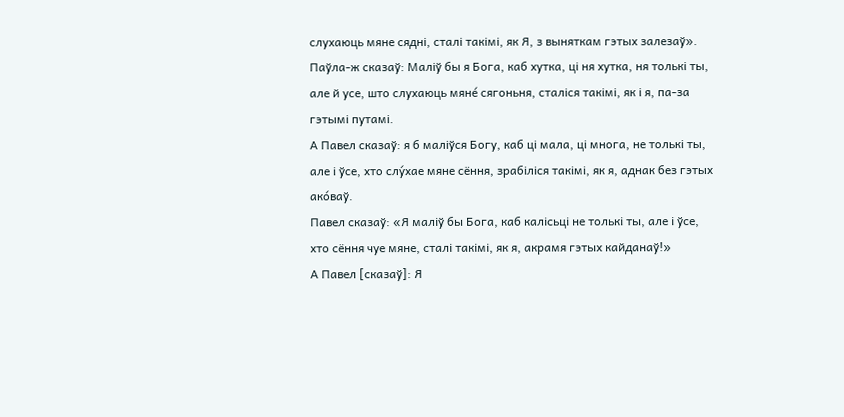слухаюць мяне сядні, сталі такімі, як Я, з выняткам гэтых залезаў».
Паўла-ж сказаў: Маліў бы я Бога, каб хутка, ці ня хутка, ня толькі ты, але й усе, што слухаюць мяне́ сягоньня, сталіся такімі, як і я, па-за гэтымі путамі.
А Павел сказаў: я б маліўся Богу, каб ці мала, ці многа, не толькі ты, але і ўсе, хто слу́хае мяне сёння, зрабіліся такімі, як я, аднак без гэтых ако́ваў.
Павел сказаў: «Я маліў бы Бога, каб калісьці не толькі ты, але і ўсе, хто сёння чуе мяне, сталі такімі, як я, акрамя гэтых кайданаў!»
А Павел [сказаў]: Я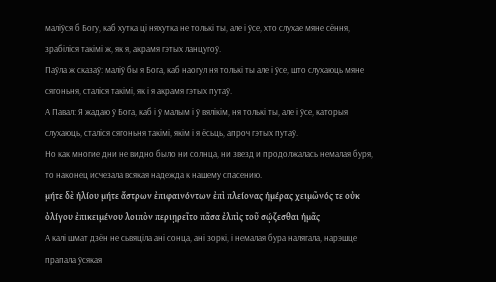маліўся б Богу, каб хутка ці няхутка не толькі ты, але і ўсе, хто слухае мяне сёння, зрабіліся такімі ж, як я, акрамя гэтых ланцугоў.
Паўла ж сказаў: маліў бы я Бога, каб наогул ня толькі ты але і ўсе, што слухаюць мяне сягоньня, сталіся такімі, як і я акрамя гэтых путаў.
А Павал: Я жадаю ў Бога, каб і ў малым і ў вялікім, ня толькі ты, але і ўсе, каторыя слухаюць, сталіся сягоньня такімі, якім і я ёсьць, апроч гэтых путаў.
Но как многие дни не видно было ни солнца, ни звезд и продолжалась немалая буря, то наконец исчезала всякая надежда к нашему спасению.
μήτε δὲ ἡλίου μήτε ἄστρων ἐπιφαινόντων ἐπὶ πλείονας ἡμέρας χειμῶνός τε οὐκ ὀλίγου ἐπικειμένου λοιπὸν περιῃρεῖτο πᾶσα ἐλπὶς τοῦ σῴζεσθαι ἡμᾶς
А калі шмат дзён не сьвяціла ані сонца, ані зоркі, і немалая бура налягала, нарэшце прапала ўсякая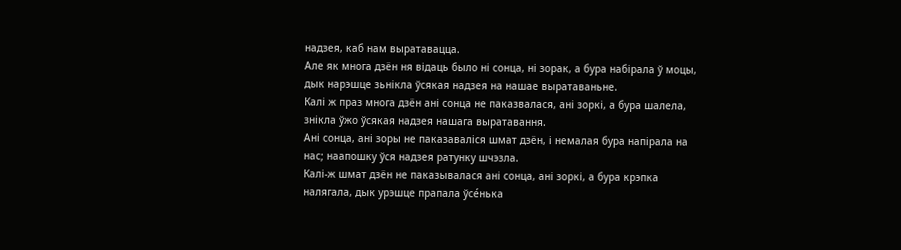надзея, каб нам выратавацца.
Але як многа дзён ня відаць было ні сонца, ні зорак, а бура набірала ў моцы, дык нарэшце зьнікла ўсякая надзея на нашае выратаваньне.
Калі ж праз многа дзён ані сонца не паказвалася, ані зоркі, а бура шалела, знікла ўжо ўсякая надзея нашага выратавання.
Ані сонца, ані зоры не паказаваліся шмат дзён, і немалая бура напірала на нас; наапошку ўся надзея ратунку шчэзла.
Калі-ж шмат дзён не паказывалася ані сонца, ані зоркі, а бура крэпка налягала, дык урэшце прапала ўсе́нька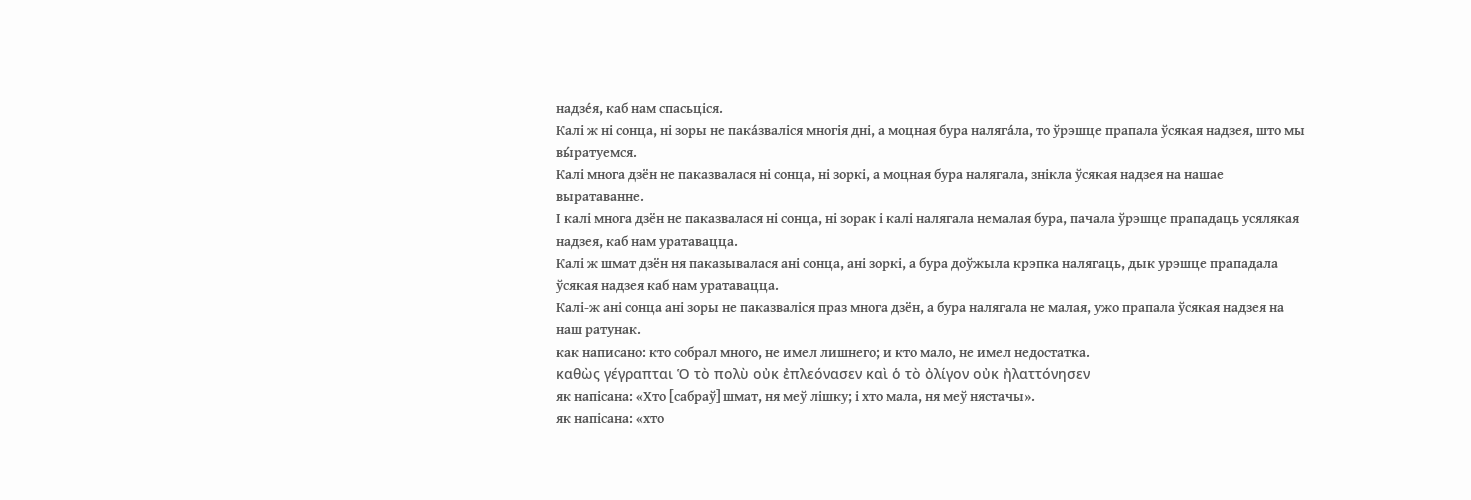надзе́я, каб нам спасьціся.
Калі ж ні сонца, ні зоры не пака́зваліся многія дні, а моцная бура наляга́ла, то ўрэшце прапала ўсякая надзея, што мы вы́ратуемся.
Калі многа дзён не паказвалася ні сонца, ні зоркі, а моцная бура налягала, знікла ўсякая надзея на нашае выратаванне.
І калі многа дзён не паказвалася ні сонца, ні зорак і калі налягала немалая бура, пачала ўрэшце прападаць усялякая надзея, каб нам уратавацца.
Калі ж шмат дзён ня паказывалася ані сонца, ані зоркі, а бура доўжыла крэпка налягаць, дык урэшце прападала ўсякая надзея каб нам уратавацца.
Калі-ж ані сонца ані зоры не паказваліся праз многа дзён, а бура налягала не малая, ужо прапала ўсякая надзея на наш ратунак.
как написано: кто собрал много, не имел лишнего; и кто мало, не имел недостатка.
καθὼς γέγραπται Ὁ τὸ πολὺ οὐκ ἐπλεόνασεν καὶ ὁ τὸ ὀλίγον οὐκ ἠλαττόνησεν
як напісана: «Хто [сабраў] шмат, ня меў лішку; і хто мала, ня меў нястачы».
як напісана: «хто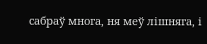сабраў многа, ня меў лішняга, і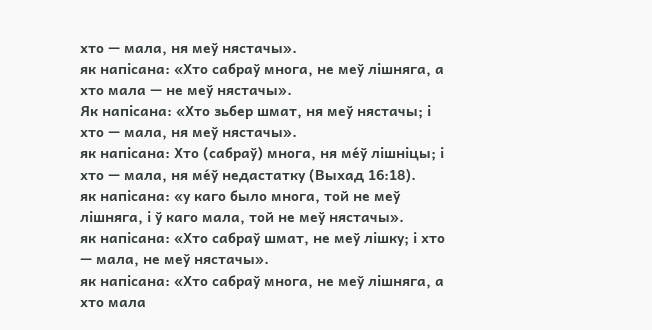хто — мала, ня меў нястачы».
як напісана: «Хто сабраў многа, не меў лішняга, а хто мала — не меў нястачы».
Як напісана: «Хто зьбер шмат, ня меў нястачы; і хто — мала, ня меў нястачы».
як напісана: Хто (сабраў) многа, ня ме́ў лішніцы; і хто — мала, ня ме́ў недастатку (Выхад 16:18).
як напісана: «у каго было многа, той не меў лішняга, і ў каго мала, той не меў нястачы».
як напісана: «Хто сабраў шмат, не меў лішку; і хто — мала, не меў нястачы».
як напісана: «Хто сабраў многа, не меў лішняга, а хто мала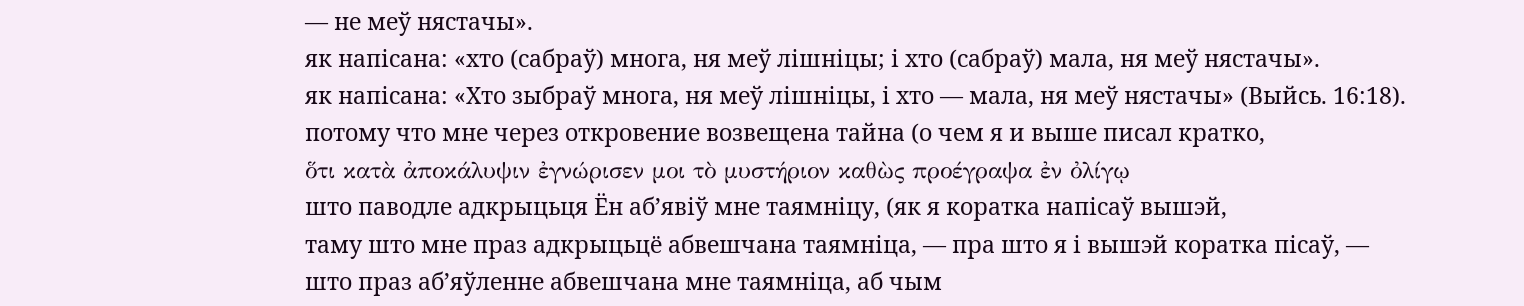— не меў нястачы».
як напісана: «хто (сабраў) многа, ня меў лішніцы; і хто (сабраў) мала, ня меў нястачы».
як напісана: «Хто зыбраў многа, ня меў лішніцы, і хто — мала, ня меў нястачы» (Выйсь. 16:18).
потому что мне через откровение возвещена тайна (о чем я и выше писал кратко,
ὅτι κατὰ ἀποκάλυψιν ἐγνώρισεν μοι τὸ μυστήριον καθὼς προέγραψα ἐν ὀλίγῳ
што паводле адкрыцьця Ён аб’явіў мне таямніцу, (як я коратка напісаў вышэй,
таму што мне праз адкрыцьцё абвешчана таямніца, — пра што я і вышэй коратка пісаў, —
што праз аб’яўленне абвешчана мне таямніца, аб чым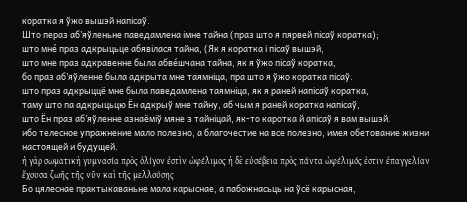коратка я ўжо вышэй напісаў.
Што пераз аб’яўленьне паведамлена імне тайна (праз што я пярвей пісаў коратка);
што мне́ праз адкрыцьце абявілася тайна, (Як я коратка і пісаў вышэй,
што мне праз адкравенне была абве́шчана тайна, як я ўжо пісаў коратка,
бо праз аб’яўленне была адкрыта мне таямніца, пра што я ўжо коратка пісаў.
што праз адкрыццё мне была паведамлена таямніца, як я раней напісаў коратка,
таму што па адкрыцьцю Ён адкрыў мне тайну, аб чым я раней коратка напісаў,
што Ён праз аб’яўленне азнаёміў мяне з тайніцай, як-то каротка й апісаў я вам вышэй.
ибо телесное упражнение мало полезно, а благочестие на все полезно, имея обетование жизни настоящей и будущей.
ἡ γὰρ σωματικὴ γυμνασία πρὸς ὀλίγον ἐστὶν ὠφέλιμος ἡ δὲ εὐσέβεια πρὸς πάντα ὠφέλιμός ἐστιν ἐπαγγελίαν ἔχουσα ζωῆς τῆς νῦν καὶ τῆς μελλούσης
Бо цялеснае практыкаваньне мала карыснае, а пабожнасьць на ўсё карысная,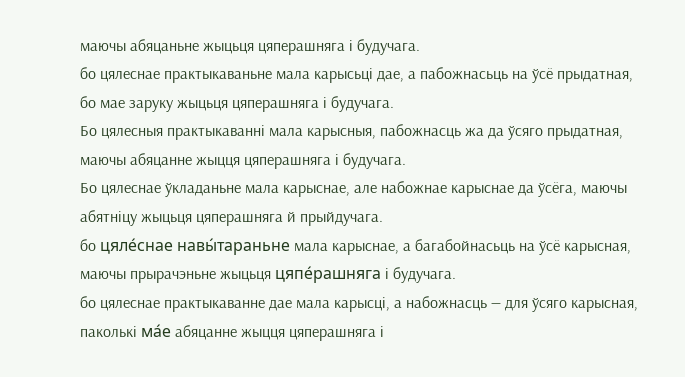маючы абяцаньне жыцьця цяперашняга і будучага.
бо цялеснае практыкаваньне мала карысьці дае, а пабожнасьць на ўсё прыдатная, бо мае заруку жыцьця цяперашняга і будучага.
Бо цялесныя практыкаванні мала карысныя, пабожнасць жа да ўсяго прыдатная, маючы абяцанне жыцця цяперашняга і будучага.
Бо цялеснае ўкладаньне мала карыснае, але набожнае карыснае да ўсёга, маючы абятніцу жыцьця цяперашняга й прыйдучага.
бо цяле́снае навы́тараньне мала карыснае, а багабойнасьць на ўсё карысная, маючы прырачэньне жыцьця цяпе́рашняга і будучага.
бо цялеснае практыкаванне дае мала карысці, а набожнасць — для ўсяго карысная, паколькі ма́е абяцанне жыцця цяперашняга і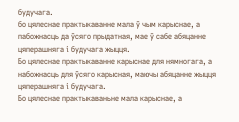будучага.
бо цялеснае практыкаванне мала ў чым карыснае, а пабожнасць да ўсяго прыдатная, мае ў сабе абяцанне цяперашняга і будучага жыцця.
Бо цялеснае практыкаванне карыснае для нямногага, а набожнасць для ўсяго карысная, маючы абяцанне жыцця цяперашняга і будучага.
Бо цялеснае практыкаваньне мала карыснае, а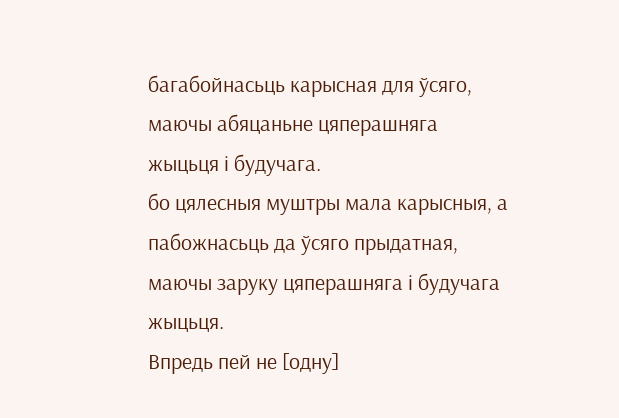багабойнасьць карысная для ўсяго, маючы абяцаньне цяперашняга жыцьця і будучага.
бо цялесныя муштры мала карысныя, а пабожнасьць да ўсяго прыдатная, маючы заруку цяперашняга і будучага жыцьця.
Впредь пей не [одну]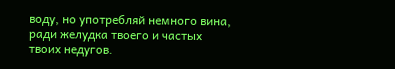воду, но употребляй немного вина, ради желудка твоего и частых твоих недугов.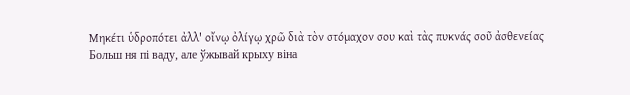Μηκέτι ὑδροπότει ἀλλ' οἴνῳ ὀλίγῳ χρῶ διὰ τὸν στόμαχον σου καὶ τὰς πυκνάς σοῦ ἀσθενείας
Больш ня пі ваду, але ўжывай крыху віна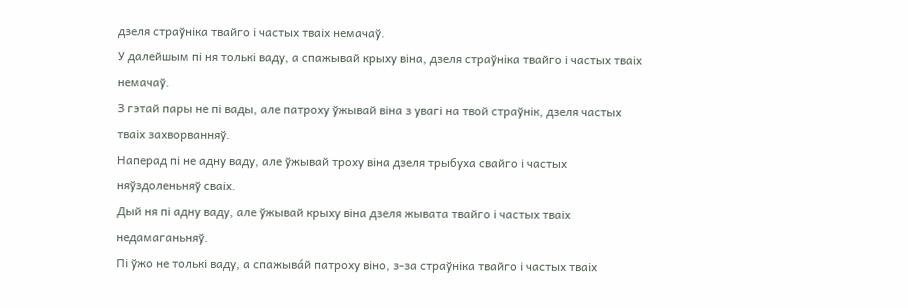дзеля страўніка твайго і частых тваіх немачаў.
У далейшым пі ня толькі ваду, а спажывай крыху віна, дзеля страўніка твайго і частых тваіх немачаў.
З гэтай пары не пі вады, але патроху ўжывай віна з увагі на твой страўнік, дзеля частых тваіх захворванняў.
Наперад пі не адну ваду, але ўжывай троху віна дзеля трыбуха свайго і частых няўздоленьняў сваіх.
Дый ня пі адну ваду, але ўжывай крыху віна дзеля жывата твайго і частых тваіх недамаганьняў.
Пі ўжо не толькі ваду, а спажыва́й патроху віно, з-за страўніка твайго і частых тваіх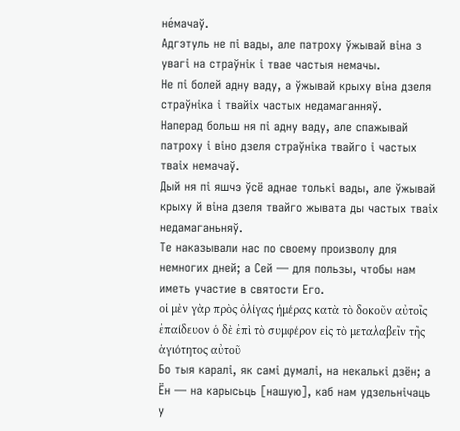не́мачаў.
Адгэтуль не пі вады, але патроху ўжывай віна з увагі на страўнік і твае частыя немачы.
Не пі болей адну ваду, а ўжывай крыху віна дзеля страўніка і твайіх частых недамаганняў.
Наперад больш ня пі адну ваду, але спажывай патроху і віно дзеля страўніка твайго і частых тваіх немачаў.
Дый ня пі яшчэ ўсё аднае толькі вады, але ўжывай крыху й віна дзеля твайго жывата ды частых тваіх недамаганьняў.
Те наказывали нас по своему произволу для немногих дней; а Сей — для пользы, чтобы нам иметь участие в святости Его.
οἱ μὲν γὰρ πρὸς ὀλίγας ἡμέρας κατὰ τὸ δοκοῦν αὐτοῖς ἐπαίδευον ὁ δὲ ἐπὶ τὸ συμφέρον εἰς τὸ μεταλαβεῖν τῆς ἁγιότητος αὐτοῦ
Бо тыя каралі, як самі думалі, на некалькі дзён; а Ён — на карысьць [нашую], каб нам удзельнічаць у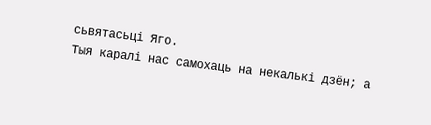сьвятасьці Яго.
Тыя каралі нас самохаць на некалькі дзён; а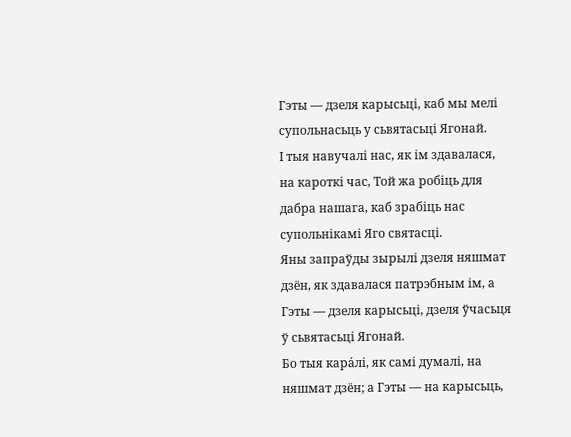Гэты — дзеля карысьці, каб мы мелі супольнасьць у сьвятасьці Ягонай.
І тыя навучалі нас, як ім здавалася, на кароткі час, Той жа робіць для дабра нашага, каб зрабіць нас супольнікамі Яго святасці.
Яны запраўды зырылі дзеля няшмат дзён, як здавалася патрэбным ім, а Гэты — дзеля карысьці, дзеля ўчасьця ў сьвятасьці Ягонай.
Бо тыя кара́лі, як самі думалі, на няшмат дзён; а Гэты — на карысьць,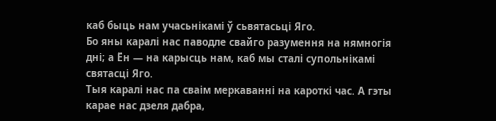каб быць нам учасьнікамі ў сьвятасьці Яго.
Бо яны каралі нас паводле свайго разумення на нямногія дні; а Ён — на карысць нам, каб мы сталі супольнікамі святасці Яго.
Тыя каралі нас па сваім меркаванні на кароткі час. А гэты карае нас дзеля дабра,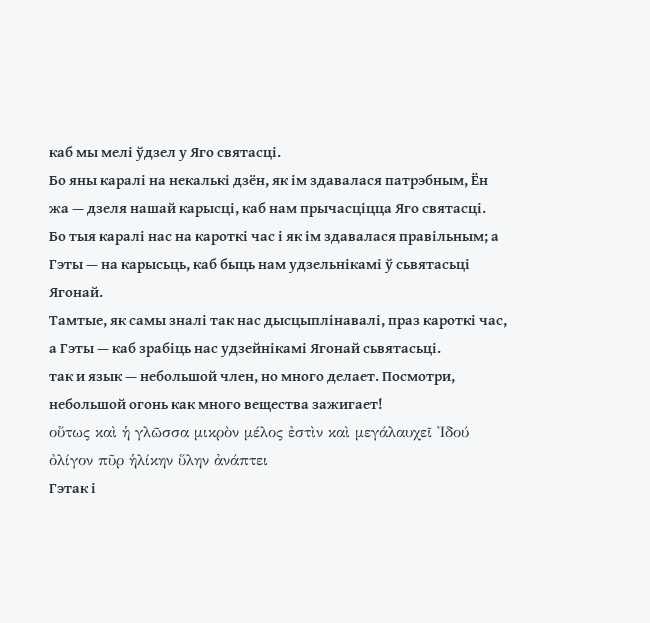каб мы мелі ўдзел у Яго святасці.
Бо яны каралі на некалькі дзён, як ім здавалася патрэбным, Ён жа — дзеля нашай карысці, каб нам прычасціцца Яго святасці.
Бо тыя каралі нас на кароткі час і як ім здавалася правільным; а Гэты — на карысьць, каб быць нам удзельнікамі ў сьвятасьці Ягонай.
Тамтые, як самы зналі так нас дысцыплінавалі, праз кароткі час, а Гэты — каб зрабіць нас удзейнікамі Ягонай сьвятасьці.
так и язык — небольшой член, но много делает. Посмотри, небольшой огонь как много вещества зажигает!
οὕτως καὶ ἡ γλῶσσα μικρὸν μέλος ἐστὶν καὶ μεγάλαυχεῖ Ἰδού ὀλίγον πῦρ ἡλίκην ὕλην ἀνάπτει
Гэтак і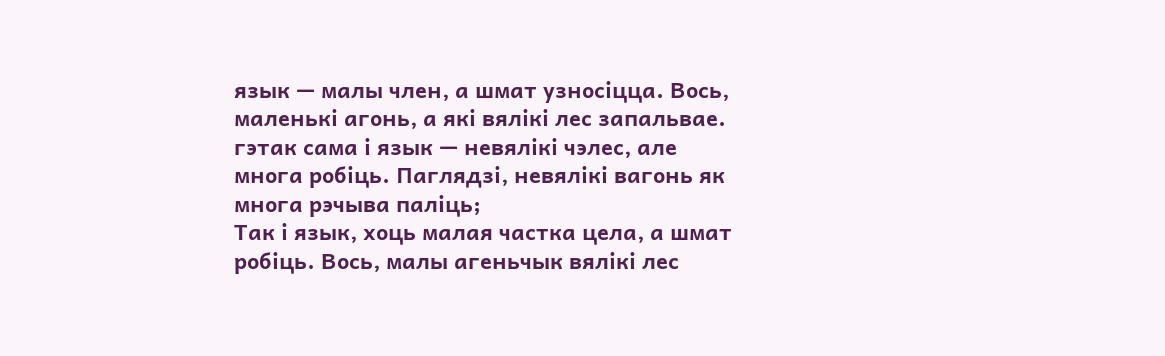язык — малы член, а шмат узносіцца. Вось, маленькі агонь, а які вялікі лес запальвае.
гэтак сама і язык — невялікі чэлес, але многа робіць. Паглядзі, невялікі вагонь як многа рэчыва паліць;
Так і язык, хоць малая частка цела, а шмат робіць. Вось, малы агеньчык вялікі лес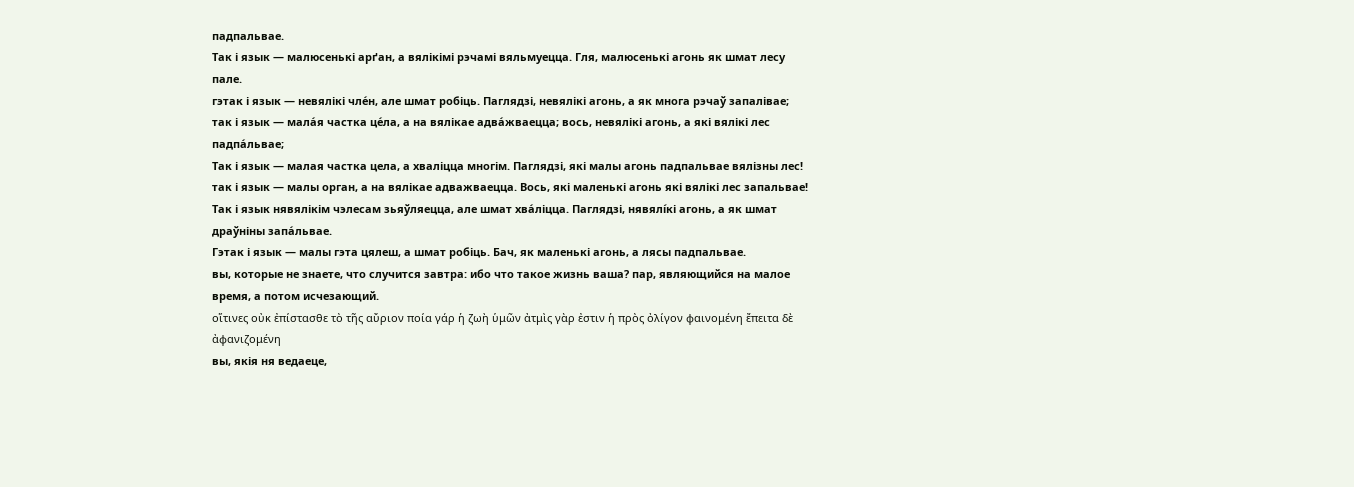падпальвае.
Так і язык — малюсенькі арґан, а вялікімі рэчамі вяльмуецца. Гля, малюсенькі агонь як шмат лесу пале.
гэтак і язык — невялікі чле́н, але шмат робіць. Паглядзі, невялікі агонь, а як многа рэчаў запалівае;
так і язык — мала́я частка це́ла, а на вялікае адва́жваецца; вось, невялікі агонь, а які вялікі лес падпа́львае;
Так і язык — малая частка цела, а хваліцца многім. Паглядзі, які малы агонь падпальвае вялізны лес!
так і язык — малы орган, а на вялікае адважваецца. Вось, які маленькі агонь які вялікі лес запальвае!
Так і язык нявялікім чэлесам зьяўляецца, але шмат хва́ліцца. Паглядзі, нявялíкі агонь, а як шмат драўніны запа́львае.
Гэтак і язык — малы гэта цялеш, а шмат робіць. Бач, як маленькі агонь, а лясы падпальвае.
вы, которые не знаете, что случится завтра: ибо что такое жизнь ваша? пар, являющийся на малое время, а потом исчезающий.
οἵτινες οὐκ ἐπίστασθε τὸ τῆς αὔριον ποία γάρ ἡ ζωὴ ὑμῶν ἀτμὶς γὰρ ἐστιν ἡ πρὸς ὀλίγον φαινομένη ἔπειτα δὲ ἀφανιζομένη
вы, якія ня ведаеце,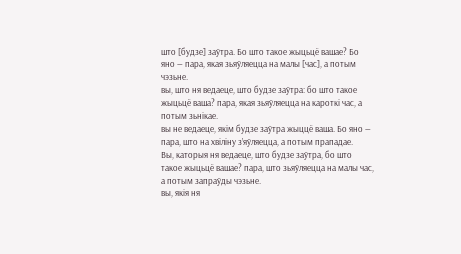што [будзе] заўтра. Бо што такое жыцьцё вашае? Бо яно — пара, якая зьяўляецца на малы [час], а потым чэзьне.
вы, што ня ведаеце, што будзе заўтра: бо што такое жыцьцё ваша? пара, якая зьяўляецца на кароткі час, а потым зьнікае.
вы не ведаеце, якім будзе заўтра жыццё ваша. Бо яно — пара, што на хвіліну з’яўляецца, а потым прападае.
Вы, каторыя ня ведаеце, што будзе заўтра, бо што такое жыцьцё вашае? пара, што зьяўляецца на малы час, а потым запраўды чэзьне.
вы, якія ня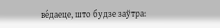ве́даеце, што будзе заўтра: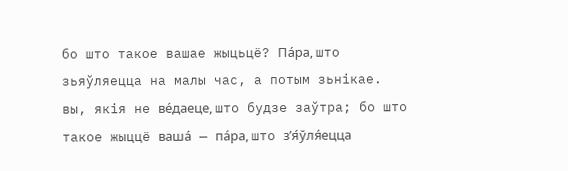бо што такое вашае жыцьцё? Па́ра, што зьяўляецца на малы час, а потым зьнікае.
вы, якія не ве́даеце, што будзе заўтра; бо што такое жыццё ваша́ — па́ра, што з’я́ўля́ецца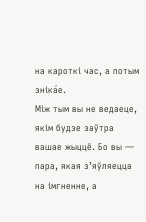на кароткі час, а потым зніка́е.
Між тым вы не ведаеце, якім будзе заўтра вашае жыццё. Бо вы — пара, якая з’яўляецца на імгненне, а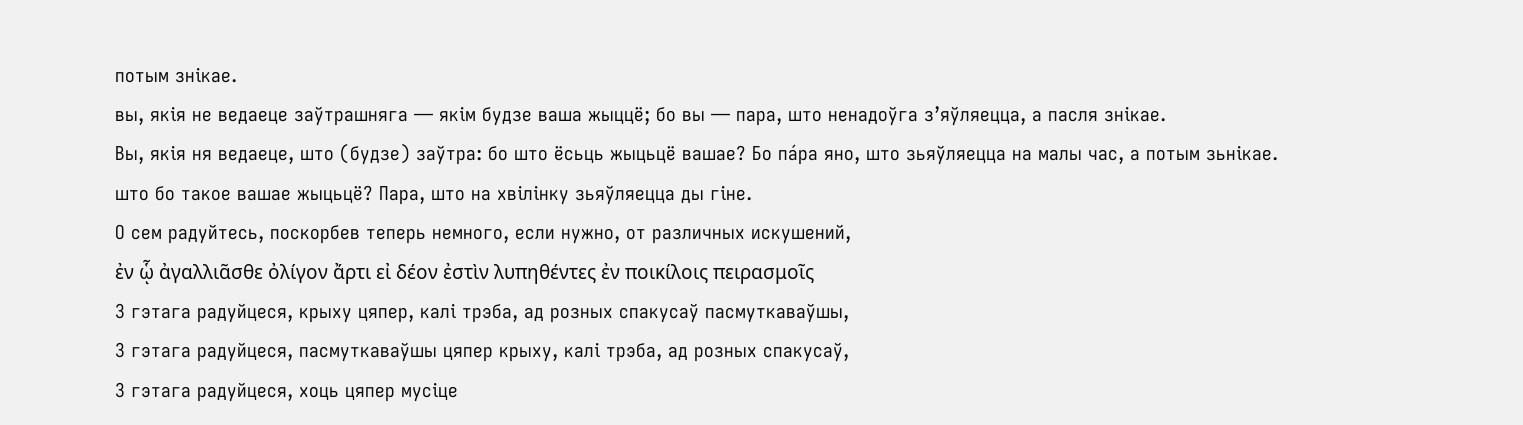потым знікае.
вы, якія не ведаеце заўтрашняга — якім будзе ваша жыццё; бо вы — пара, што ненадоўга з’яўляецца, а пасля знікае.
Вы, якія ня ведаеце, што (будзе) заўтра: бо што ёсьць жыцьцё вашае? Бо па́ра яно, што зьяўляецца на малы час, а потым зьнікае.
што бо такое вашае жыцьцё? Пара, што на хвілінку зьяўляецца ды гіне.
О сем радуйтесь, поскорбев теперь немного, если нужно, от различных искушений,
ἐν ᾧ ἀγαλλιᾶσθε ὀλίγον ἄρτι εἰ δέον ἐστὶν λυπηθέντες ἐν ποικίλοις πειρασμοῖς
З гэтага радуйцеся, крыху цяпер, калі трэба, ад розных спакусаў пасмуткаваўшы,
З гэтага радуйцеся, пасмуткаваўшы цяпер крыху, калі трэба, ад розных спакусаў,
З гэтага радуйцеся, хоць цяпер мусіце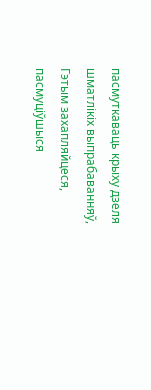пасмуткаваць крыху дзеля шматлікіх выпрабаванняў,
Гэтым захапляйцеся, пасмуціўшыся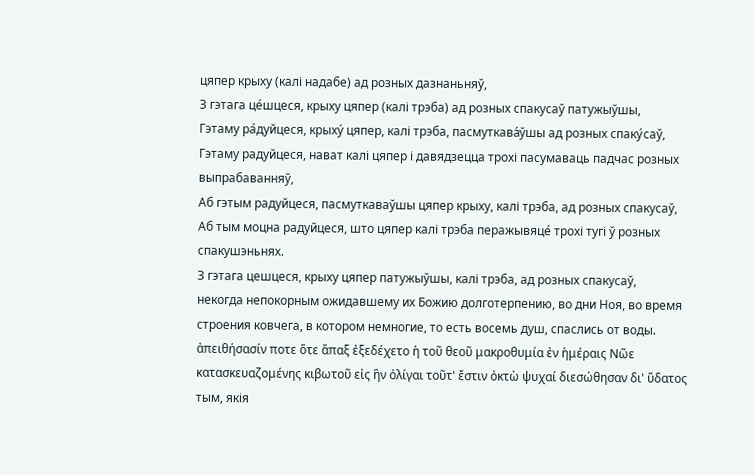цяпер крыху (калі надабе) ад розных дазнаньняў,
З гэтага це́шцеся, крыху цяпер (калі трэба) ад розных спакусаў патужыўшы,
Гэтаму ра́дуйцеся, крыху́ цяпер, калі трэба, пасмуткава́ўшы ад розных спаку́саў,
Гэтаму радуйцеся, нават калі цяпер і давядзецца трохі пасумаваць падчас розных выпрабаванняў,
Аб гэтым радуйцеся, пасмуткаваўшы цяпер крыху, калі трэба, ад розных спакусаў,
Аб тым моцна радуйцеся, што цяпер калі трэба перажывяце́ трохі тугі ў розных спакушэньнях.
З гэтага цешцеся, крыху цяпер патужыўшы, калі трэба, ад розных спакусаў,
некогда непокорным ожидавшему их Божию долготерпению, во дни Ноя, во время строения ковчега, в котором немногие, то есть восемь душ, спаслись от воды.
ἀπειθήσασίν ποτε ὅτε ἅπαξ ἐξεδέχετο ἡ τοῦ θεοῦ μακροθυμία ἐν ἡμέραις Νῶε κατασκευαζομένης κιβωτοῦ εἰς ἣν ὀλίγαι τοῦτ' ἔστιν ὀκτὼ ψυχαί διεσώθησαν δι' ὕδατος
тым, якія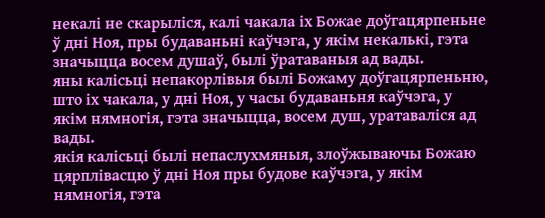некалі не скарыліся, калі чакала іх Божае доўгацярпеньне ў дні Ноя, пры будаваньні каўчэга, у якім некалькі, гэта значыцца восем душаў, былі ўратаваныя ад вады.
яны калісьці непакорлівыя былі Божаму доўгацярпеньню, што іх чакала, у дні Ноя, у часы будаваньня каўчэга, у якім нямногія, гэта значыцца, восем душ, уратаваліся ад вады.
якія калісьці былі непаслухмяныя, злоўжываючы Божаю цярплівасцю ў дні Ноя пры будове каўчэга, у якім нямногія, гэта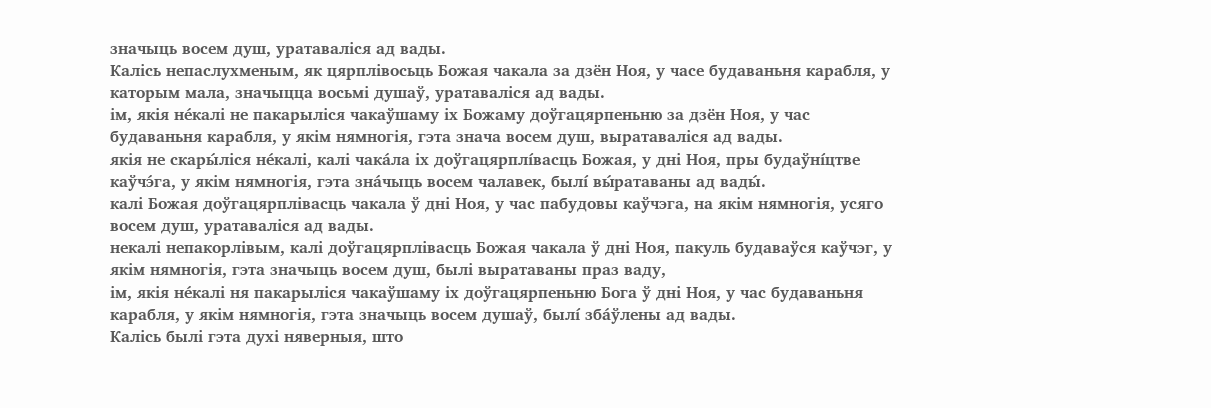значыць восем душ, уратаваліся ад вады.
Калісь непаслухменым, як цярплівосьць Божая чакала за дзён Ноя, у часе будаваньня карабля, у каторым мала, значыцца восьмі душаў, уратаваліся ад вады.
ім, якія не́калі не пакарыліся чакаўшаму іх Божаму доўгацярпеньню за дзён Ноя, у час будаваньня карабля, у якім нямногія, гэта знача восем душ, выратаваліся ад вады.
якія не скары́ліся не́калі, калі чака́ла іх доўгацярплíвасць Божая, у дні Ноя, пры будаўнíцтве каўчэ́га, у якім нямногія, гэта зна́чыць восем чалавек, былí вы́ратаваны ад вады́.
калі Божая доўгацярплівасць чакала ў дні Ноя, у час пабудовы каўчэга, на якім нямногія, усяго восем душ, уратаваліся ад вады.
некалі непакорлівым, калі доўгацярплівасць Божая чакала ў дні Ноя, пакуль будаваўся каўчэг, у якім нямногія, гэта значыць восем душ, былі выратаваны праз ваду,
ім, якія не́калі ня пакарыліся чакаўшаму іх доўгацярпеньню Бога ў дні Ноя, у час будаваньня карабля, у якім нямногія, гэта значыць восем душаў, былí зба́ўлены ад вады.
Калісь былі гэта духі няверныя, што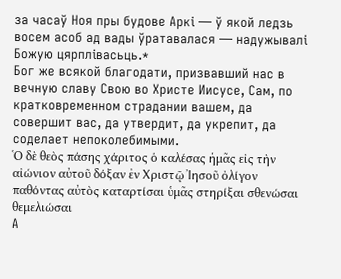за часаў Ноя пры будове Аркі — ў якой ледзь восем асоб ад вады ўратавалася — надужывалі Божую цярплівасьць.*
Бог же всякой благодати, призвавший нас в вечную славу Свою во Христе Иисусе, Сам, по кратковременном страдании вашем, да совершит вас, да утвердит, да укрепит, да соделает непоколебимыми.
Ὁ δὲ θεὸς πάσης χάριτος ὁ καλέσας ἡμᾶς εἰς τὴν αἰώνιον αὐτοῦ δόξαν ἐν Χριστῷ Ἰησοῦ ὀλίγον παθόντας αὐτὸς καταρτίσαι ὑμᾶς στηρίξαι σθενώσαι θεμελιώσαι
А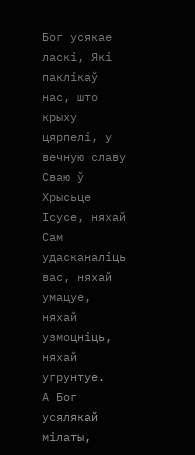Бог усякае ласкі, Які паклікаў нас, што крыху цярпелі, у вечную славу Сваю ў Хрысьце Ісусе, няхай Сам удасканаліць вас, няхай умацуе, няхай узмоцніць, няхай угрунтуе.
А Бог усялякай мілаты,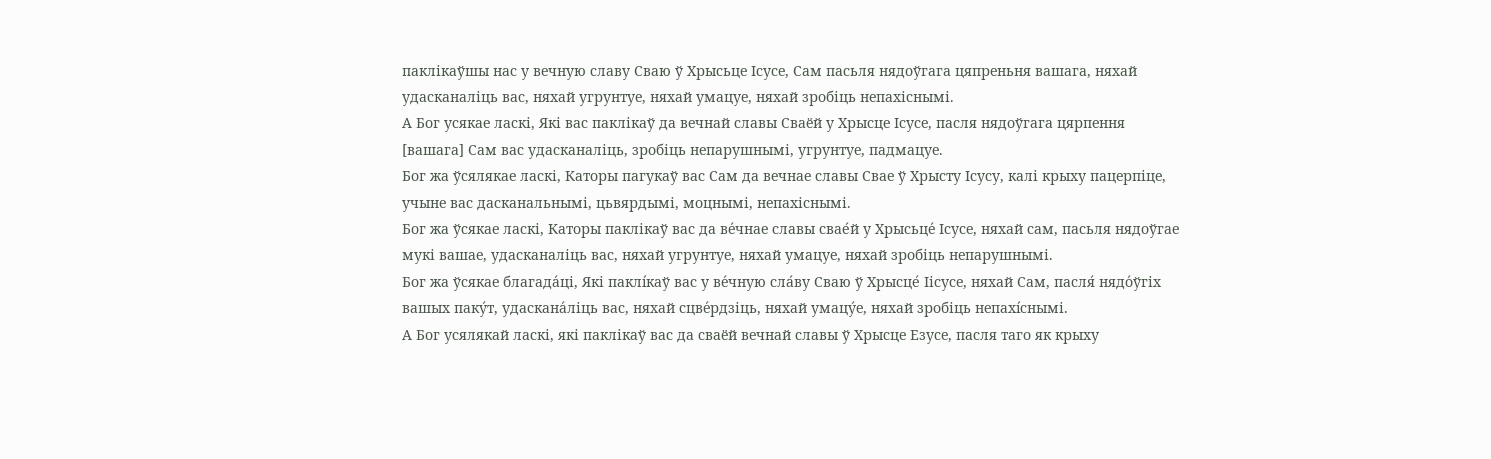паклікаўшы нас у вечную славу Сваю ў Хрысьце Ісусе, Сам пасьля нядоўгага цяпреньня вашага, няхай удасканаліць вас, няхай угрунтуе, няхай умацуе, няхай зробіць непахіснымі.
А Бог усякае ласкі, Які вас паклікаў да вечнай славы Сваёй у Хрысце Ісусе, пасля нядоўгага цярпення [вашага] Сам вас удасканаліць, зробіць непарушнымі, угрунтуе, падмацуе.
Бог жа ўсялякае ласкі, Каторы пагукаў вас Сам да вечнае славы Свае ў Хрысту Ісусу, калі крыху пацерпіце, учыне вас дасканальнымі, цьвярдымі, моцнымі, непахіснымі.
Бог жа ўсякае ласкі, Каторы паклікаў вас да ве́чнае славы свае́й у Хрысьце́ Ісусе, няхай сам, пасьля нядоўгае мукі вашае, удасканаліць вас, няхай угрунтуе, няхай умацуе, няхай зробіць непарушнымі.
Бог жа ўсякае благада́ці, Які паклíкаў вас у ве́чную сла́ву Сваю ў Хрысце́ Іісусе, няхай Сам, пасля́ нядо́ўгіх вашых паку́т, удаскана́ліць вас, няхай сцве́рдзіць, няхай умацу́е, няхай зробіць непахíснымі.
А Бог усялякай ласкі, які паклікаў вас да сваёй вечнай славы ў Хрысце Езусе, пасля таго як крыху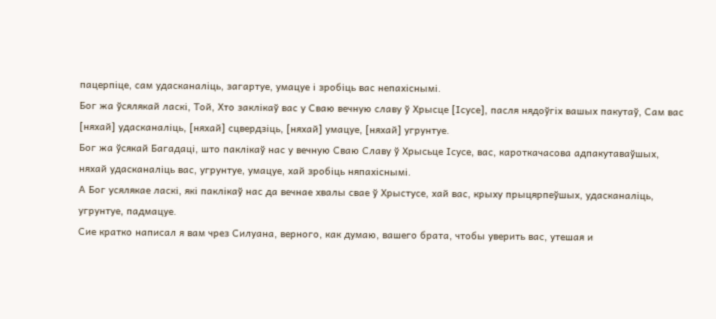пацерпіце, сам удасканаліць, загартуе, умацуе і зробіць вас непахіснымі.
Бог жа ўсялякай ласкі, Той, Хто заклікаў вас у Сваю вечную славу ў Хрысце [Ісусе], пасля нядоўгіх вашых пакутаў, Сам вас [няхай] удасканаліць, [няхай] сцвердзіць, [няхай] умацуе, [няхай] угрунтуе.
Бог жа ўсякай Багадаці, што паклікаў нас у вечную Сваю Славу ў Хрысьце Ісусе, вас, кароткачасова адпакутаваўшых, няхай удасканаліць вас, угрунтуе, умацуе, хай зробіць няпахіснымі.
А Бог усялякае ласкі, які паклікаў нас да вечнае хвалы свае ў Хрыстусе, хай вас, крыху прыцярпеўшых, удасканаліць, угрунтуе, падмацуе.
Сие кратко написал я вам чрез Силуана, верного, как думаю, вашего брата, чтобы уверить вас, утешая и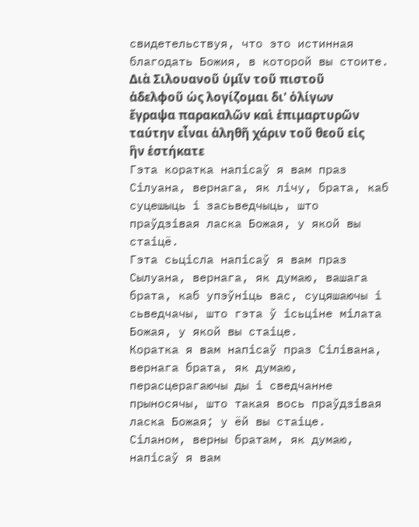свидетельствуя, что это истинная благодать Божия, в которой вы стоите.
Διὰ Σιλουανοῦ ὑμῖν τοῦ πιστοῦ ἀδελφοῦ ὡς λογίζομαι δι' ὀλίγων ἔγραψα παρακαλῶν καὶ ἐπιμαρτυρῶν ταύτην εἶναι ἀληθῆ χάριν τοῦ θεοῦ εἰς ἣν ἑστήκατε
Гэта коратка напісаў я вам праз Сілуана, вернага, як лічу, брата, каб суцешыць і засьведчыць, што праўдзівая ласка Божая, у якой вы стаіцё.
Гэта сьцісла напісаў я вам праз Сылуана, вернага, як думаю, вашага брата, каб упэўніць вас, суцяшаючы і сьведчачы, што гэта ў ісьціне мілата Божая, у якой вы стаіце.
Коратка я вам напісаў праз Сілівана, вернага брата, як думаю, перасцерагаючы ды і сведчанне прыносячы, што такая вось праўдзівая ласка Божая; у ёй вы стаіце.
Сіланом, верны братам, як думаю, напісаў я вам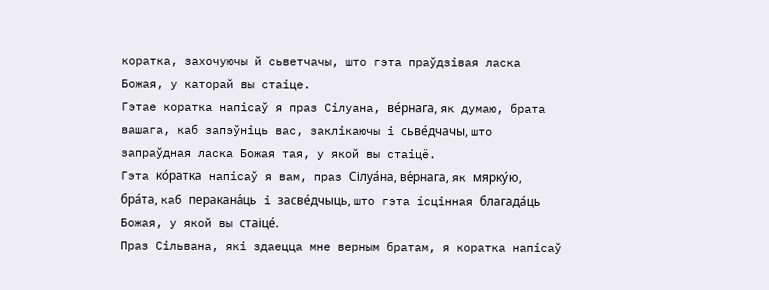коратка, захочуючы й сьветчачы, што гэта праўдзівая ласка Божая, у каторай вы стаіце.
Гэтае коратка напісаў я праз Сілуана, ве́рнага, як думаю, брата вашага, каб запэўніць вас, заклікаючы і сьве́дчачы, што запраўдная ласка Божая тая, у якой вы стаіцё.
Гэта ко́ратка напісаў я вам, праз Сілуа́на, ве́рнага, як мярку́ю, бра́та, каб перакана́ць і засве́дчыць, што гэта íсцінная благада́ць Божая, у якой вы стаіце́.
Праз Сільвана, які здаецца мне верным братам, я коратка напісаў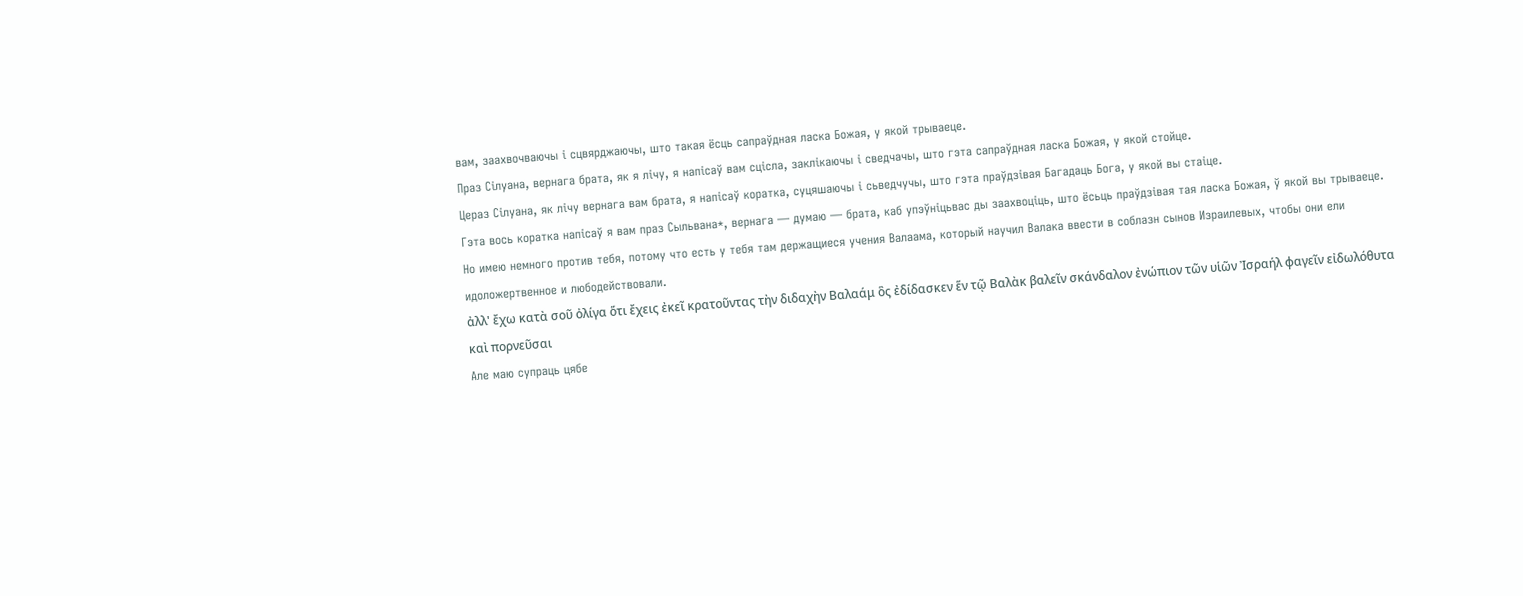вам, заахвочваючы і сцвярджаючы, што такая ёсць сапраўдная ласка Божая, у якой трываеце.
Праз Сілуана, вернага брата, як я лічу, я напісаў вам сцісла, заклікаючы і сведчачы, што гэта сапраўдная ласка Божая, у якой стойце.
Цераз Сілуана, як лічу вернага вам брата, я напісаў коратка, суцяшаючы і сьведчучы, што гэта праўдзівая Багадаць Бога, у якой вы стаіце.
Гэта вось коратка напісаў я вам праз Сыльвана*, вернага — думаю — брата, каб упэўніцьвас ды заахвоціць, што ёсьць праўдзівая тая ласка Божая, ў якой вы трываеце.
Но имею немного против тебя, потому что есть у тебя там держащиеся учения Валаама, который научил Валака ввести в соблазн сынов Израилевых, чтобы они ели идоложертвенное и любодействовали.
ἀλλ' ἔχω κατὰ σοῦ ὀλίγα ὅτι ἔχεις ἐκεῖ κρατοῦντας τὴν διδαχὴν Βαλαάμ ὃς ἐδίδασκεν ἕν τῷ Βαλὰκ βαλεῖν σκάνδαλον ἐνώπιον τῶν υἱῶν Ἰσραήλ φαγεῖν εἰδωλόθυτα καὶ πορνεῦσαι
Але маю супраць цябе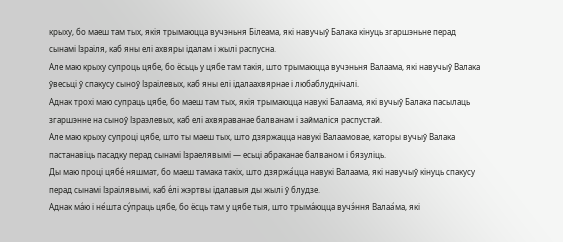крыху, бо маеш там тых, якія трымаюцца вучэньня Білеама, які навучыў Балака кінуць згаршэньне перад сынамі Ізраіля, каб яны елі ахвяры ідалам і жылі распусна.
Але маю крыху супроць цябе, бо ёсьць у цябе там такія, што трымаюцца вучэньня Валаама, які навучыў Валака ўвесьці ў спакусу сыноў Ізраілевых, каб яны елі ідалаахвярнае і любаблуднічалі.
Аднак трохі маю супраць цябе, бо маеш там тых, якія трымаюцца навукі Балаама, які вучыў Балака пасылаць згаршэнне на сыноў Ізраэлевых, каб елі ахвяраванае балванам і займаліся распустай.
Але маю крыху супроці цябе, што ты маеш тых, што дзяржацца навукі Валаамовае, каторы вучыў Валака пастанавіць пасадку перад сынамі Ізраелявымі — есьці абраканае балваном і бязуліць.
Ды маю проці цябе́ няшмат, бо маеш тамака такіх, што дзяржа́цца навукі Валаама, які навучыў кінуць спакусу перад сынамі Ізраілявымі, каб е́лі жэртвы ідалавыя ды жылі ў блудзе.
Аднак ма́ю і не́шта су́праць цябе, бо ёсць там у цябе тыя, што трыма́юцца вучэ́ння Валаа́ма, які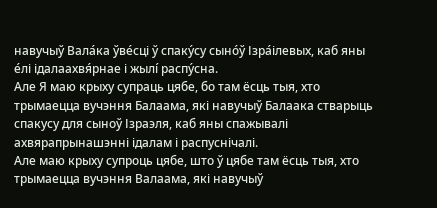навучыў Вала́ка ўве́сці ў спаку́су сыно́ў Ізра́ілевых, каб яны е́лі ідалаахвя́рнае і жылí распу́сна.
Але Я маю крыху супраць цябе, бо там ёсць тыя, хто трымаецца вучэння Балаама, які навучыў Балаака стварыць спакусу для сыноў Ізраэля, каб яны спажывалі ахвярапрынашэнні ідалам і распуснічалі.
Але маю крыху супроць цябе, што ў цябе там ёсць тыя, хто трымаецца вучэння Валаама, які навучыў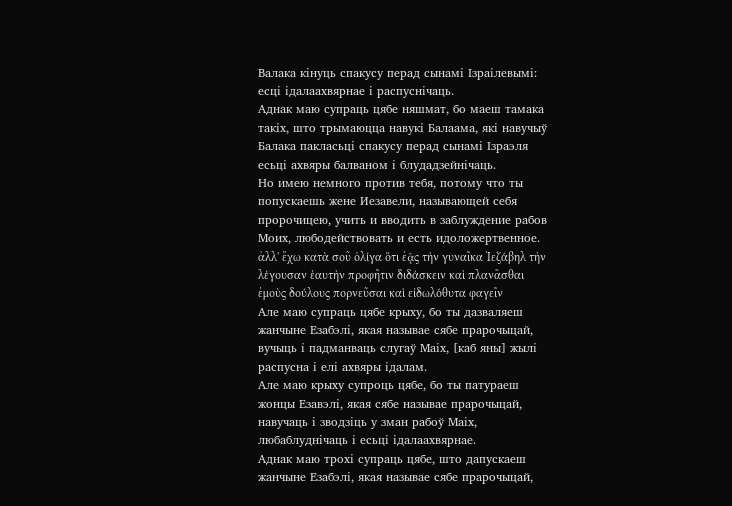Валака кінуць спакусу перад сынамі Ізраілевымі: есці ідалаахвярнае і распуснічаць.
Аднак маю супраць цябе няшмат, бо маеш тамака такіх, што трымаюцца навукі Балаама, які навучыў Балака пакласьці спакусу перад сынамі Ізраэля есьці ахвяры балваном і блудадзейнічаць.
Но имею немного против тебя, потому что ты попускаешь жене Иезавели, называющей себя пророчицею, учить и вводить в заблуждение рабов Моих, любодействовать и есть идоложертвенное.
ἀλλ' ἔχω κατὰ σοῦ ὀλίγα ὅτι ἐᾷς τὴν γυναῖκα Ἰεζάβηλ τὴν λέγουσαν ἑαυτὴν προφῆτιν διδάσκειν καὶ πλανᾶσθαι ἐμοὺς δούλους πορνεῦσαι καὶ εἰδωλόθυτα φαγεῖν
Але маю супраць цябе крыху, бо ты дазваляеш жанчыне Езабэлі, якая называе сябе прарочыцай, вучыць і падманваць слугаў Маіх, [каб яны] жылі распусна і елі ахвяры ідалам.
Але маю крыху супроць цябе, бо ты патураеш жонцы Езавэлі, якая сябе называе прарочыцай, навучаць і зводзіць у зман рабоў Маіх, любаблуднічаць і есьці ідалаахвярнае.
Аднак маю трохі супраць цябе, што дапускаеш жанчыне Езабэлі, якая называе сябе прарочыцай,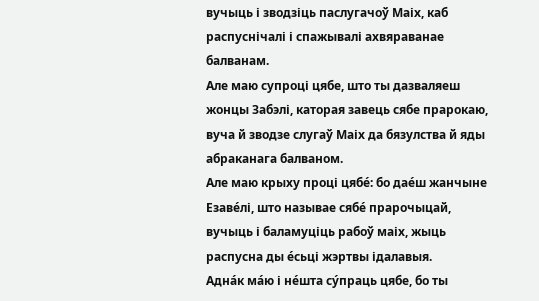вучыць і зводзіць паслугачоў Маіх, каб распуснічалі і спажывалі ахвяраванае балванам.
Але маю супроці цябе, што ты дазваляеш жонцы Забэлі, каторая завець сябе прарокаю, вуча й зводзе слугаў Маіх да бязулства й яды абраканага балваном.
Але маю крыху проці цябе́: бо дае́ш жанчыне Езаве́лі, што называе сябе́ прарочыцай, вучыць і баламуціць рабоў маіх, жыць распусна ды е́сьці жэртвы ідалавыя.
Адна́к ма́ю і не́шта су́праць цябе, бо ты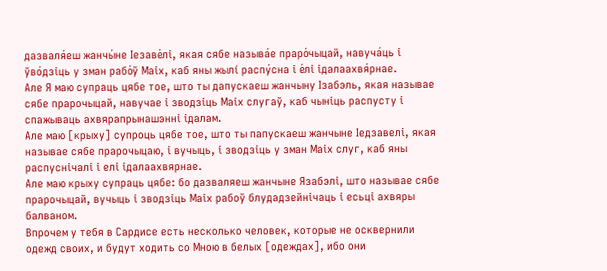дазваля́еш жанчы́не Іезаве́лі, якая сябе называ́е праро́чыцай, навуча́ць і ўво́дзіць у зман рабо́ў Маіх, каб яны жылí распу́сна і е́лі ідалаахвя́рнае.
Але Я маю супраць цябе тое, што ты дапускаеш жанчыну Ізабэль, якая называе сябе прарочыцай, навучае і зводзіць Маіх слугаў, каб чыніць распусту і спажываць ахвярапрынашэнні ідалам.
Але маю [крыху] супроць цябе тое, што ты папускаеш жанчыне Іедзавелі, якая называе сябе прарочыцаю, і вучыць, і зводзіць у зман Маіх слуг, каб яны распуснічалі і елі ідалаахвярнае.
Але маю крыху супраць цябе: бо дазваляеш жанчыне Язабэлі, што называе сябе прарочыцай, вучыць і зводзіць Маіх рабоў блудадзейнічаць і есьці ахвяры балваном.
Впрочем у тебя в Сардисе есть несколько человек, которые не осквернили одежд своих, и будут ходить со Мною в белых [одеждах], ибо они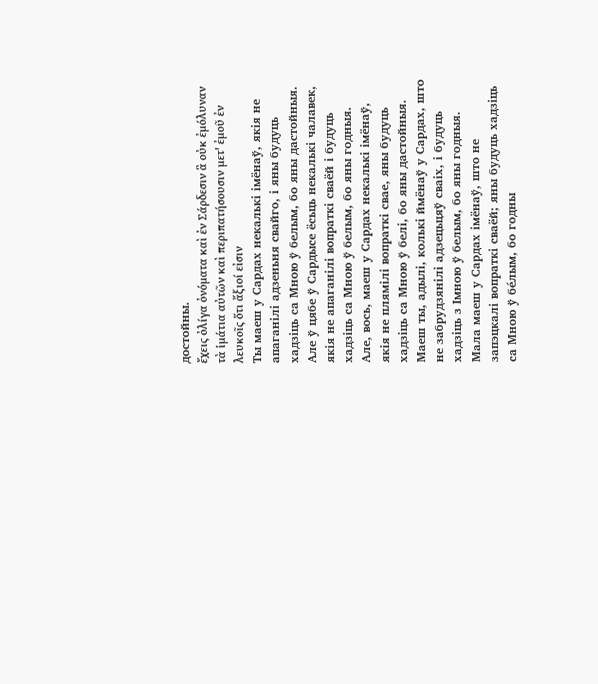достойны.
ἔχεις ὀλίγα ὀνόματα καὶ ἐν Σάρδεσιν ἃ οὐκ ἐμόλυναν τὰ ἱμάτια αὐτῶν καὶ περιπατήσουσιν μετ' ἐμοῦ ἐν λευκοῖς ὅτι ἄξιοί εἰσιν
Ты маеш у Сардах некалькі імёнаў, якія не апаганілі адзеньня свайго, і яны будуць хадзіць са Мною ў белым, бо яны дастойныя.
Але ў цябе ў Сардысе ёсьць некалькі чалавек, якія не апаганілі вопраткі сваёй і будуць хадзіць са Мною ў белым, бо яны годныя.
Але, вось, маеш у Сардах некалькі імёнаў, якія не плямілі вопраткі свае, яны будуць хадзіць са Мною ў белі, бо яны дастойныя.
Маеш ты, адылі, колькі ймёнаў у Сардах, што не забрудзянілі адзецьцяў сваіх, і будуць хадзіць з Імною ў белым, бо яны годныя.
Мала маеш у Сардах імёнаў, што не запэцкалі вопраткі сваёй; яны будуць хадзіць са Мною ў бе́лым, бо годны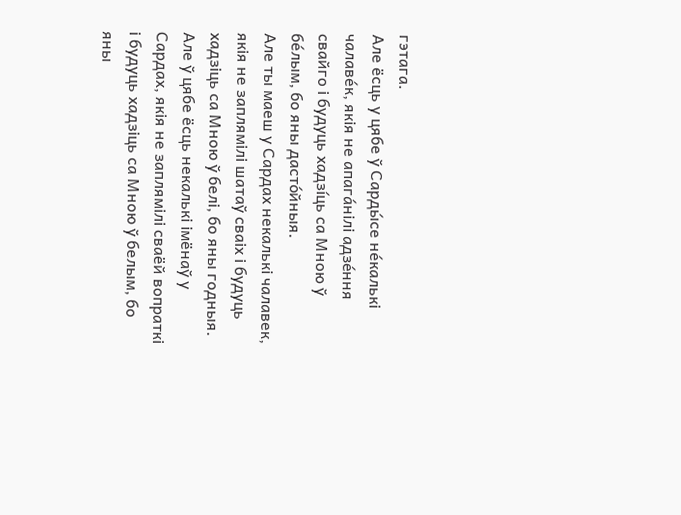гэтага.
Але ёсць у цябе ў Сарды́се не́калькі чалаве́к, якія не апага́нілі адзе́ння свайго і будуць хадзíць са Мною ў бе́лым, бо яны дасто́йныя.
Але ты маеш у Сардах некалькі чалавек, якія не заплямілі шатаў сваіх і будуць хадзіць са Мною ў белі, бо яны годныя.
Але ў цябе ёсць некалькі імёнаў у Сардах, якія не заплямілі сваёй вопраткі і будуць хадзіць са Мною ў белым, бо яны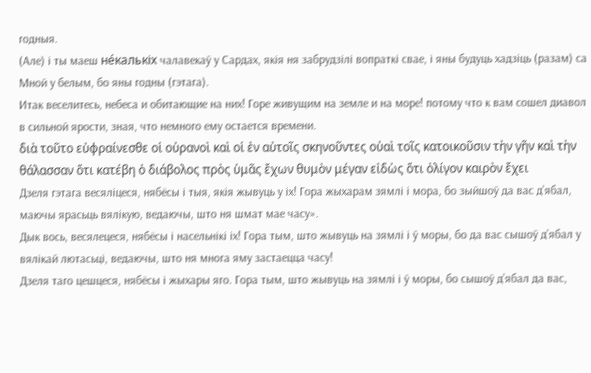годныя.
(Але) і ты маеш не́калькіх чалавекаў у Сардах, якія ня забрудзілі вопраткі свае, і яны будуць хадзіць (разам) са Мной у белым, бо яны годны (гэтага).
Итак веселитесь, небеса и обитающие на них! Горе живущим на земле и на море! потому что к вам сошел диавол в сильной ярости, зная, что немного ему остается времени.
διὰ τοῦτο εὐφραίνεσθε οἱ οὐρανοὶ καὶ οἱ ἐν αὐτοῖς σκηνοῦντες οὐαὶ τοῖς κατοικοῦσιν τὴν γῆν καὶ τὴν θάλασσαν ὅτι κατέβη ὁ διάβολος πρὸς ὑμᾶς ἔχων θυμὸν μέγαν εἰδὼς ὅτι ὀλίγον καιρὸν ἔχει
Дзеля гэтага весяліцеся, нябёсы і тыя, якія жывуць у іх! Гора жыхарам зямлі і мора, бо зыйшоў да вас д’ябал, маючы ярасьць вялікую, ведаючы, што ня шмат мае часу».
Дык вось, весялецеся, нябёсы і насельнікі іх! Гора тым, што жывуць на зямлі і ў моры, бо да вас сышоў д’ябал у вялікай лютасьці, ведаючы, што ня многа яму застаецца часу!
Дзеля таго цешцеся, нябёсы і жыхары яго. Гора тым, што жывуць на зямлі і ў моры, бо сышоў д’ябал да вас,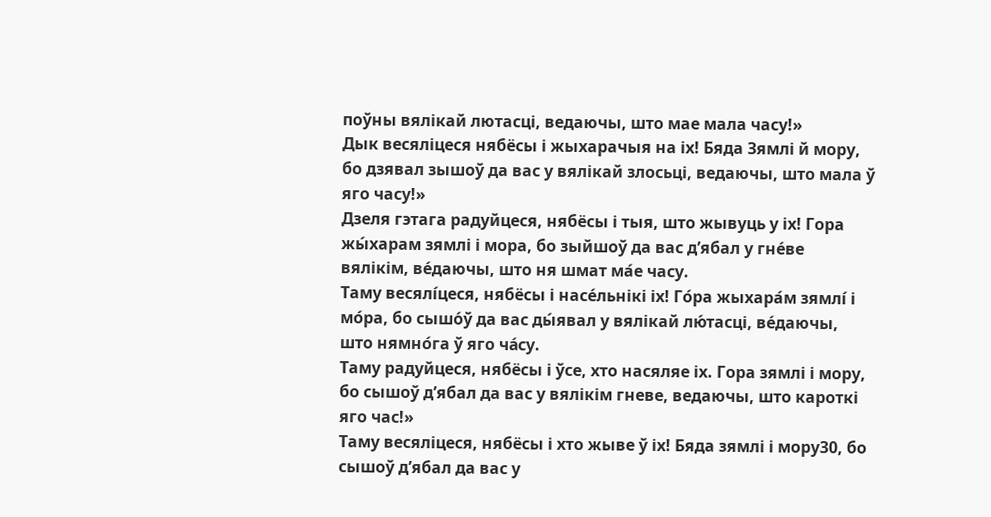поўны вялікай лютасці, ведаючы, што мае мала часу!»
Дык весяліцеся нябёсы і жыхарачыя на іх! Бяда Зямлі й мору, бо дзявал зышоў да вас у вялікай злосьці, ведаючы, што мала ў яго часу!»
Дзеля гэтага радуйцеся, нябёсы і тыя, што жывуць у іх! Гора жы́харам зямлі і мора, бо зыйшоў да вас д’ябал у гне́ве вялікім, ве́даючы, што ня шмат ма́е часу.
Таму весялíцеся, нябёсы і насе́льнікі іх! Го́ра жыхара́м зямлí і мо́ра, бо сышо́ў да вас ды́явал у вялікай лю́тасці, ве́даючы, што нямно́га ў яго ча́су.
Таму радуйцеся, нябёсы і ўсе, хто насяляе іх. Гора зямлі і мору, бо сышоў д’ябал да вас у вялікім гневе, ведаючы, што кароткі яго час!»
Таму весяліцеся, нябёсы і хто жыве ў іх! Бяда зямлі і мору30, бо сышоў д’ябал да вас у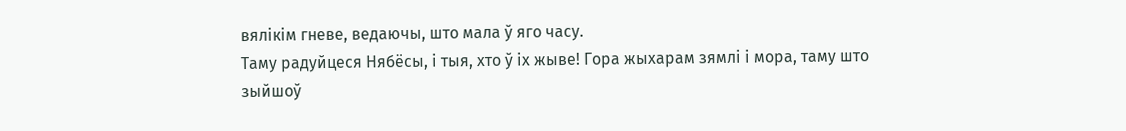вялікім гневе, ведаючы, што мала ў яго часу.
Таму радуйцеся Нябёсы, і тыя, хто ў іх жыве! Гора жыхарам зямлі і мора, таму што зыйшоў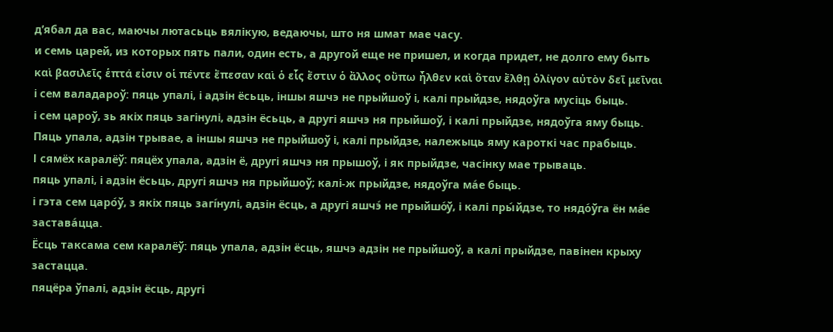д’ябал да вас, маючы лютасьць вялікую, ведаючы, што ня шмат мае часу.
и семь царей, из которых пять пали, один есть, а другой еще не пришел, и когда придет, не долго ему быть
καὶ βασιλεῖς ἑπτά εἰσιν οἱ πέντε ἔπεσαν καὶ ὁ εἷς ἔστιν ὁ ἄλλος οὔπω ἦλθεν καὶ ὅταν ἔλθῃ ὀλίγον αὐτὸν δεῖ μεῖναι
і сем валадароў: пяць упалі, і адзін ёсьць, іншы яшчэ не прыйшоў і, калі прыйдзе, нядоўга мусіць быць.
і сем цароў, зь якіх пяць загінулі, адзін ёсьць, а другі яшчэ ня прыйшоў, і калі прыйдзе, нядоўга яму быць.
Пяць упала, адзін трывае, а іншы яшчэ не прыйшоў і, калі прыйдзе, належыць яму кароткі час прабыць.
І сямёх каралёў: пяцёх упала, адзін ё, другі яшчэ ня прышоў, і як прыйдзе, часінку мае трываць.
пяць упалі, і адзін ёсьць, другі яшчэ ня прыйшоў; калі-ж прыйдзе, нядоўга ма́е быць.
і гэта сем царо́ў, з якіх пяць загíнулі, адзін ёсць, а другі яшчэ́ не прыйшо́ў, і калі пры́йдзе, то нядо́ўга ён ма́е застава́цца.
Ёсць таксама сем каралёў: пяць упала, адзін ёсць, яшчэ адзін не прыйшоў, а калі прыйдзе, павінен крыху застацца.
пяцёра ўпалі, адзін ёсць, другі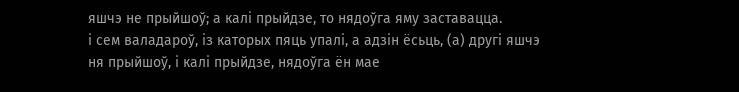яшчэ не прыйшоў; а калі прыйдзе, то нядоўга яму заставацца.
і сем валадароў, із каторых пяць упалі, а адзін ёсьць, (а) другі яшчэ ня прыйшоў, і калі прыйдзе, нядоўга ён мае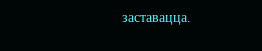заставацца.